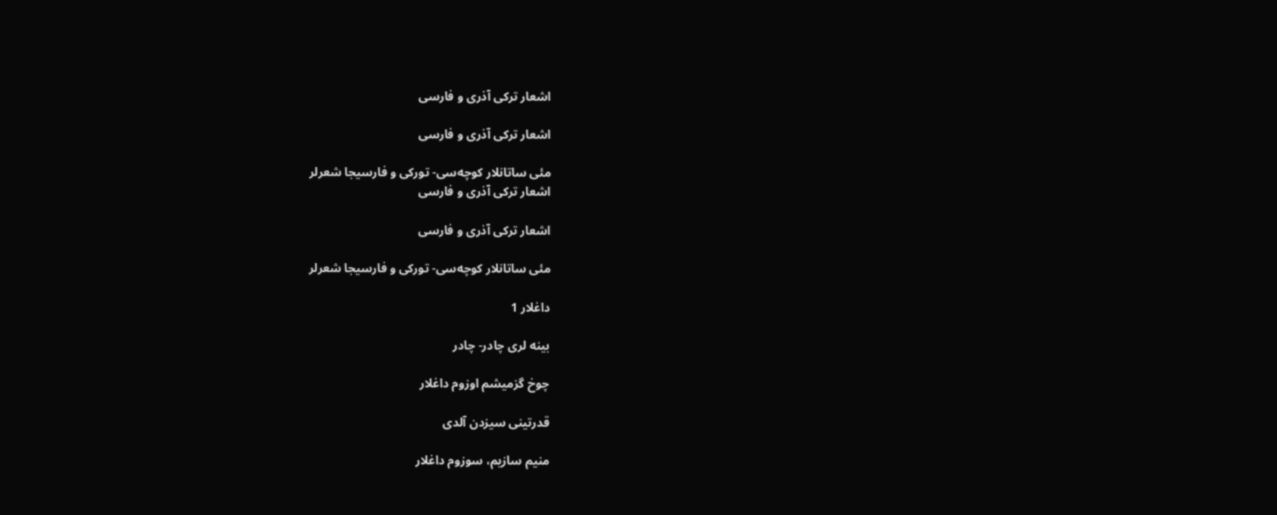اشعار ترکی آذری و فارسی

اشعار ترکی آذری و فارسی

مئی ساتانلار کوچه‌سی- تورکی و فارسیجا شعرلر
اشعار ترکی آذری و فارسی

اشعار ترکی آذری و فارسی

مئی ساتانلار کوچه‌سی- تورکی و فارسیجا شعرلر

داغلار 1

بینه لری چادر- چادر

چوخ گزمیشم اوزوم داغلار

قدرتینی سیزدن آلدی

منیم سازیم، سوزوم داغلار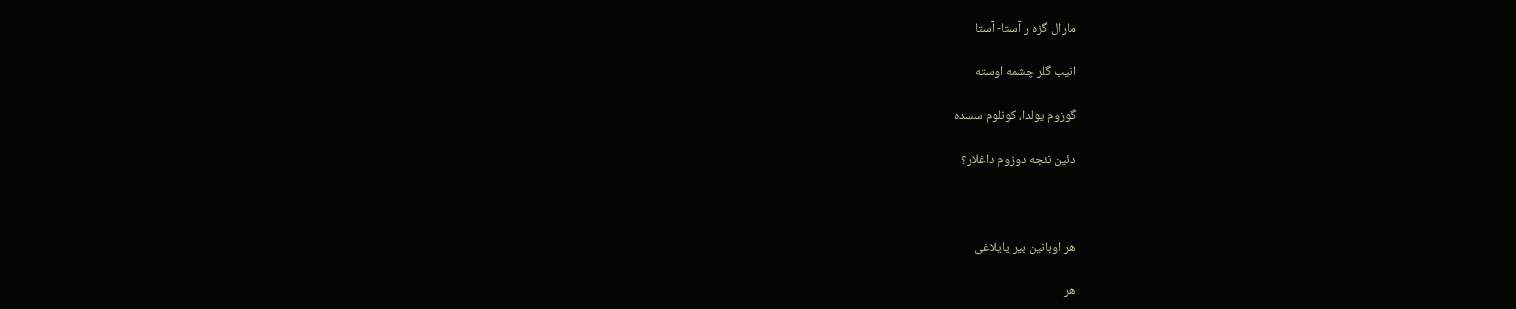مارال گزه ر آستا- آستا

انیب گلر چشمه اوسته

گوزوم یولدا، کونلوم سسده

دئین نئجه دوزوم داغلار؟



هر اوبانین بیر یایلاغی

هر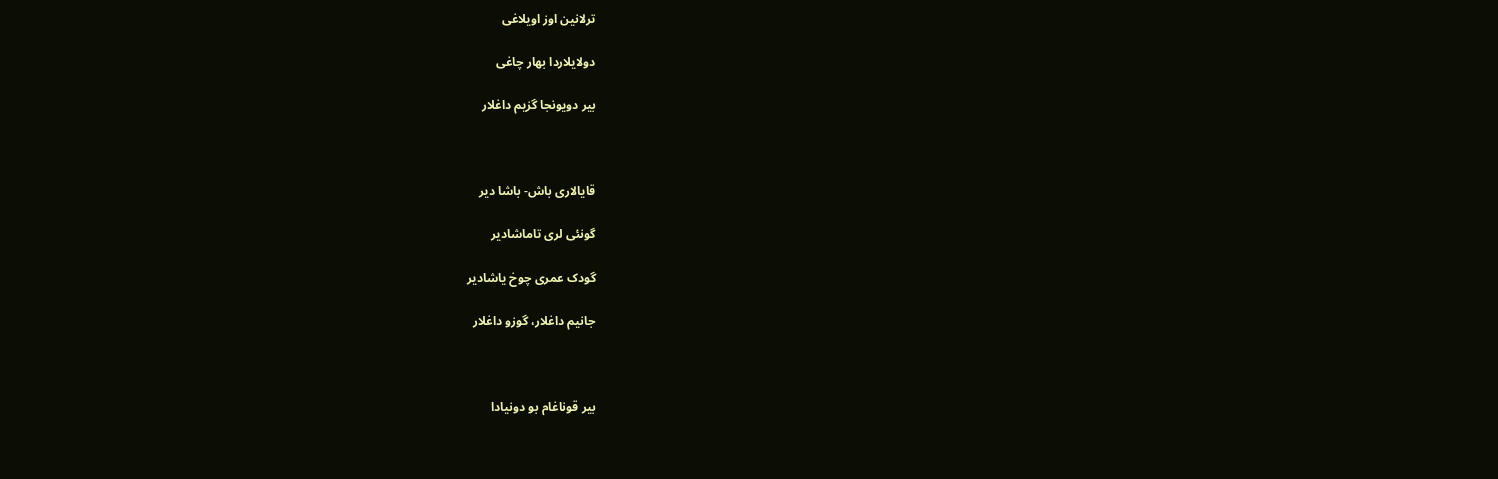ترلانین اوز اویلاغی

دولایلاردا بهار چاغی

بیر دویونجا گزیم داغلار



قایالاری باش- باشا دیر

گونئی لری تاماشادیر

گودک عمری چوخ یاشادیر

جانیم داغلار، گوزو داغلار



بیر قوناغام بو دونیادا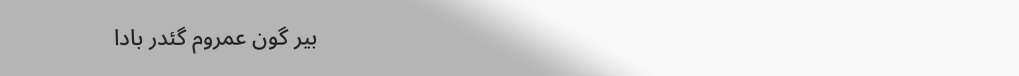بیر گون عمروم گئدر بادا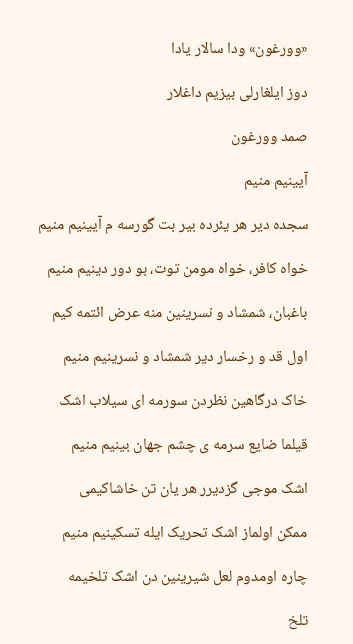«وورغون» ودا سالار یادا

دوز ایلغارلی بیزیم داغلار

صمد وورغون

آیینیم منیم

سجده دیر هر یئرده بیر بت گورسه م آیینیم منیم

خواه کافر، خواه مومن توت، بو دور دینیم منیم

باغبان، شمشاد و نسرینین منه عرض ائتمه کیم

اول قد و رخسار دیر شمشاد و نسرینیم منیم

خاک درگاهین نظردن سورمه ای سیلاب اشک

قیلما ضایع سرمه ی چشم جهان بینیم منیم

اشک موجی گزدیرر هر یان تن خاشاکیمی

ممکن اولماز اشک تحریک ایله تسکینیم منیم

چاره اومدوم لعل شیرینین دن اشک تلخیمه

تلخ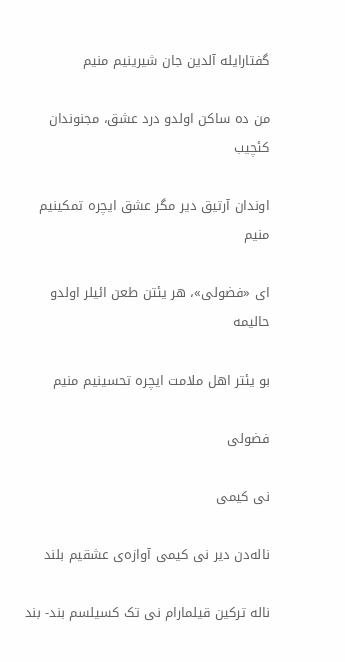گفتارایله آلدین جان شیرینیم منیم

من ده ساکن اولدو درد عشق، مجنوندان کئچیب

اوندان آرتیق دیر مگر عشق ایچره تمکینیم منیم

ای «فضولی»، هر یئتن طعن ائیلر اولدو حالیمه

بو یئتر اهل ملامت ایچره تحسینیم منیم

فضولی

نی کیمی

ناله‌دن دیر نی کیمی آوازه‌ی عشقیم بلند

ناله ترکین قیلمارام نی تک کسیلسم بند- بند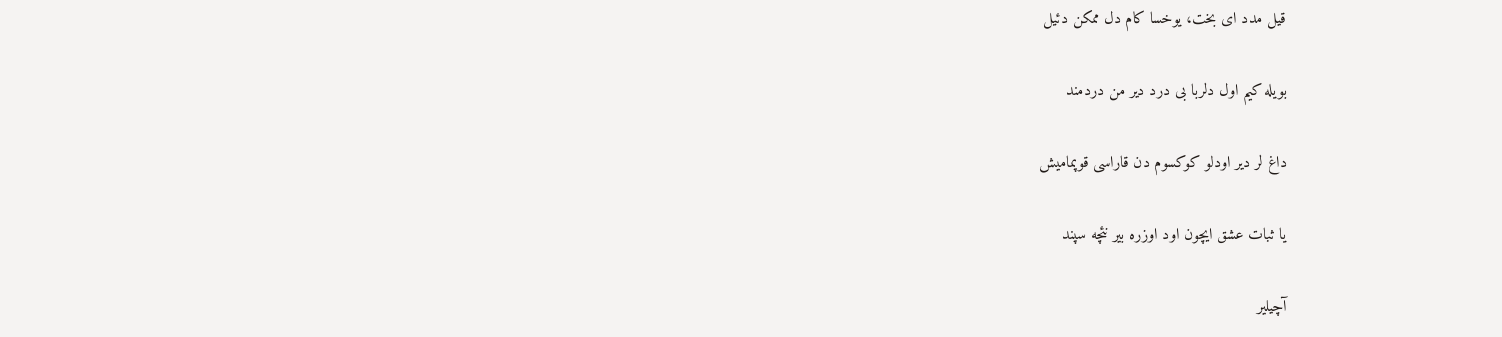قیل مدد ای بخت، یوخسا کام دل ممکن دئیل

بویله کیم اول دلربا بی درد دیر من دردمند

داغ لر دیر اودلو کوکسوم دن قاراسی قوپمامیش

یا ثبات عشق ایچون اود اوزره بیر نئچه سپند

آچیلیر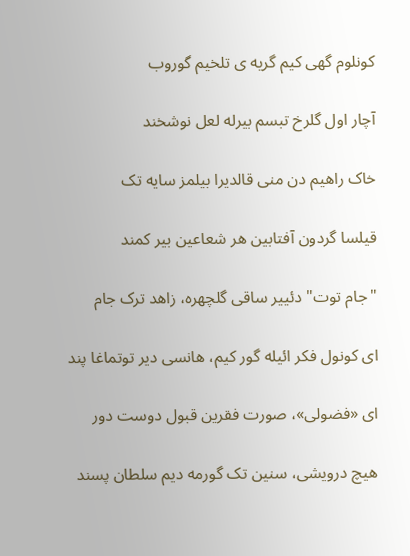کونلوم گهی کیم گریه ی تلخیم گوروب

آچار اول گلرخ تبسم بیرله لعل نوشخند

خاک راهیم دن منی قالدیرا بیلمز سایه تک

قیلسا گردون آفتابین هر شعاعین بیر کمند

"جام توت" دئییر ساقی گلچهره، زاهد ترک جام

ای کونول فکر ائیله گور کیم، هانسی دیر توتماغا پند

ای «فضولی»، صورت فقرین قبول دوست دور

هیچ درویشی، سنین تک گورمه دیم سلطان پسند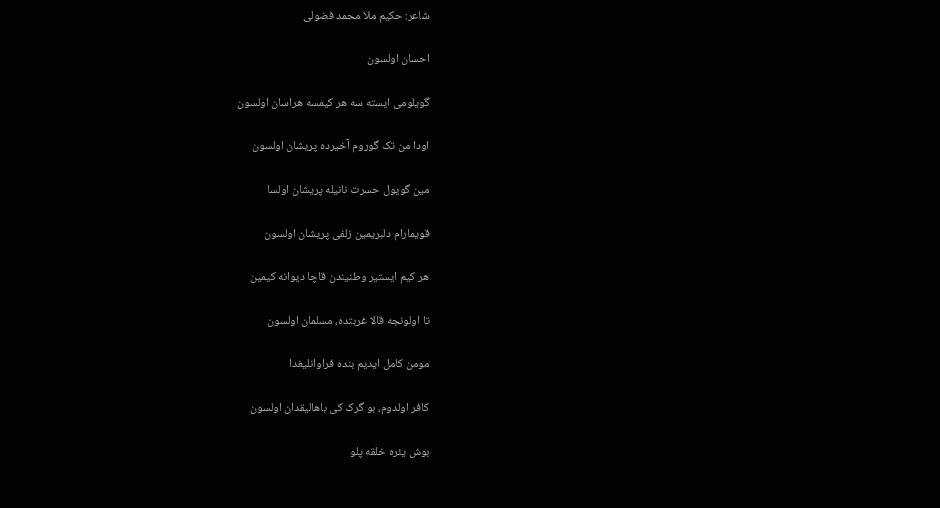شاعر: حکیم ملا محمد فضولی

احسان اولسون

گویلومی ایسته سه هر کیمسه هراسان اولسون

اودا من تک گوروم آخیرده پریشان اولسون

مین گویول حسرت نانیله پریشان اولسا

قویمارام دلبریمین زلفی پریشان اولسون

هر کیم ایستیر وطنیندن قاچا دیوانه کیمین

تا اولونجه قالا غربتده، مسلمان اولسون

مومن کامل ایدیم بنده فراوانلیغدا

کافر اولدوم، بو گرک کی باهالیقدان اولسون

بوش یئره خلقه پلو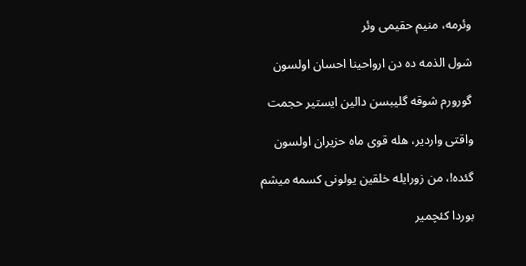وئرمه، منیم حقیمی وئر

شول الذمه ده دن ارواحینا احسان اولسون

گورورم شوقه گلیبسن دالین ایستیر حجمت

واقتی واردیر، هله قوی ماه حزیران اولسون

گئده!، من زورایله خلقین یولونی کسمه میشم

بوردا کئچمیر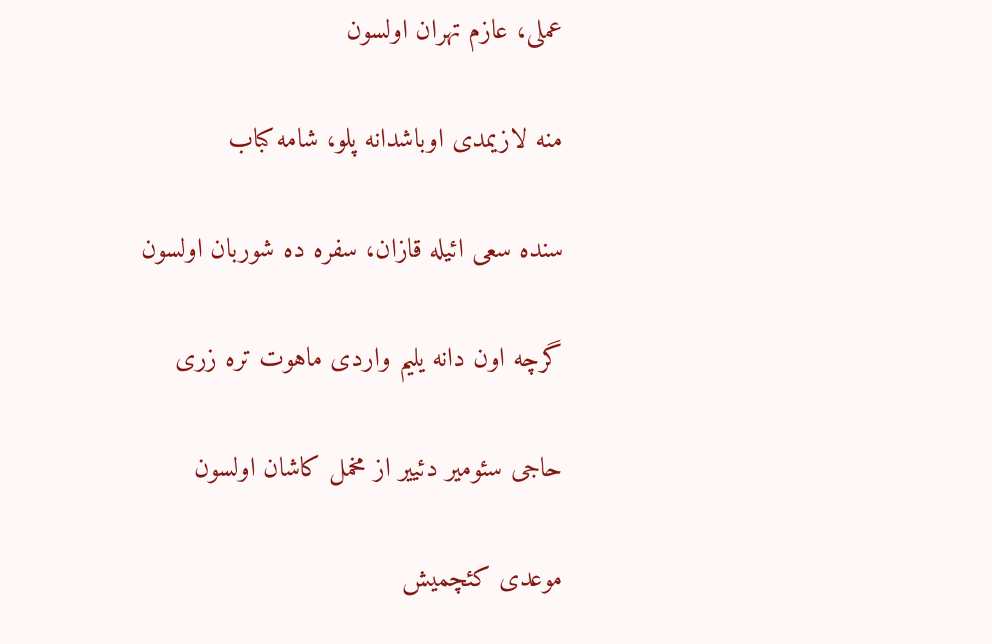عملی، عازم تهران اولسون

منه لازیمدی اوباشدانه پلو، شامه کباب

سنده سعی ائیله قازان، سفره ده شوربان اولسون

گرچه اون دانه یلیم واردی ماهوت تره زری

حاجی سئومیر دئییر از مخمل کاشان اولسون

موعدی کئچمیش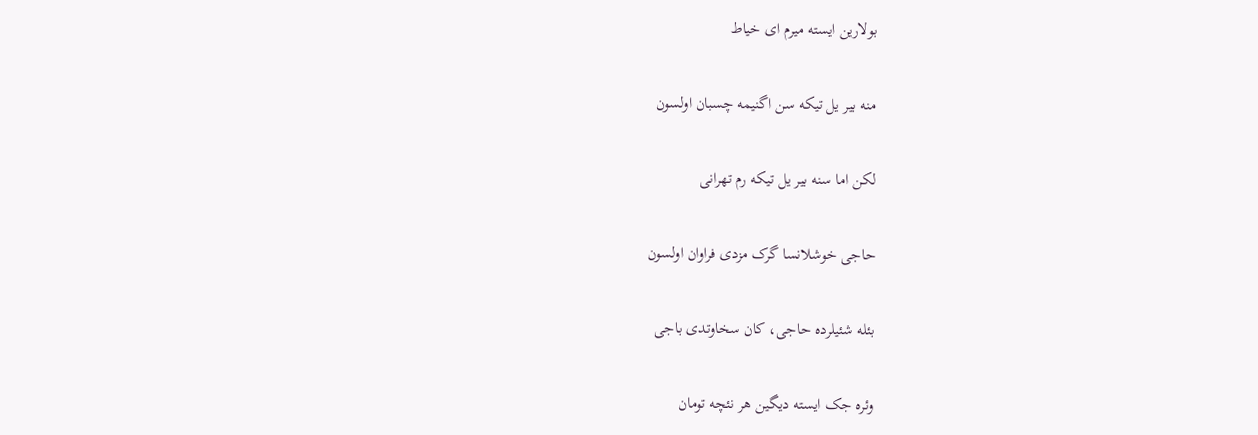بولارین ایسته میرم ای خیاط

منه بیر یل تیکه سن اگنیمه چسبان اولسون

لکن اما سنه بیر یل تیکه رم تهرانی

حاجی خوشلانسا گرک مزدی فراوان اولسون

بئله شئیلرده حاجی، کان سخاوتدی باجی

وئره جک ایسته دیگین هر نئچه تومان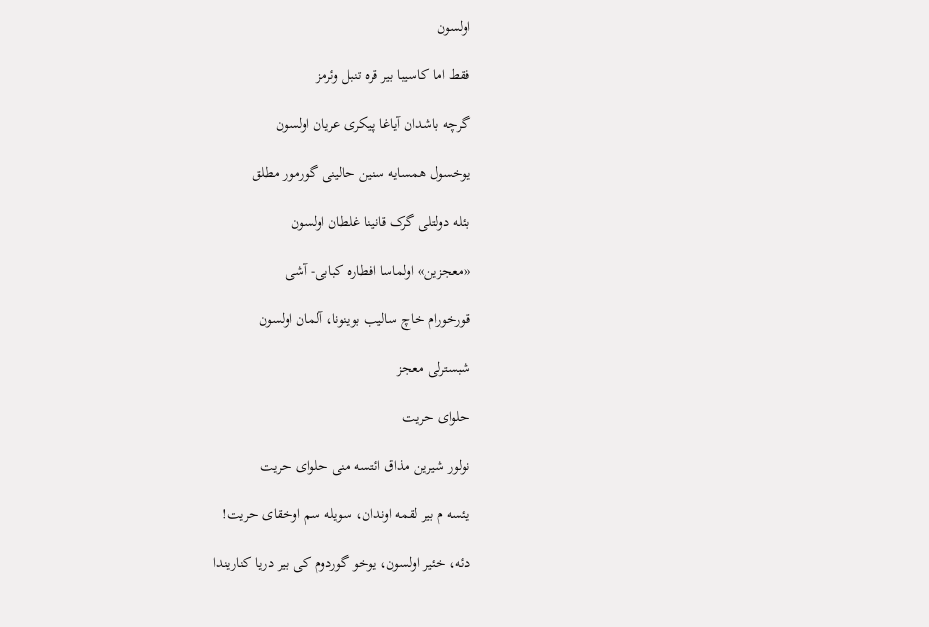اولسون

فقط اما کاسیبا بیر قره تنبل وئرمز

گرچه باشدان آیاغا پیکری عریان اولسون

یوخسول همسایه سنین حالینی گورمور مطلق

بئله دولتلی گرک قانینا غلطان اولسون

«معجزین» اولماسا افطاره کبابی- آشی

قورخورام خاچ سالیب بوینونا، آلمان اولسون

شبسترلی معجز

حلوای حریت

نولور شیرین مذاق ائتسه منی حلوای حریت

یئسه م بیر لقمه اوندان، سویله سم اوخقای حریت!

دئه، خئیر اولسون، یوخو گوردوم کی بیر دریا کناریندا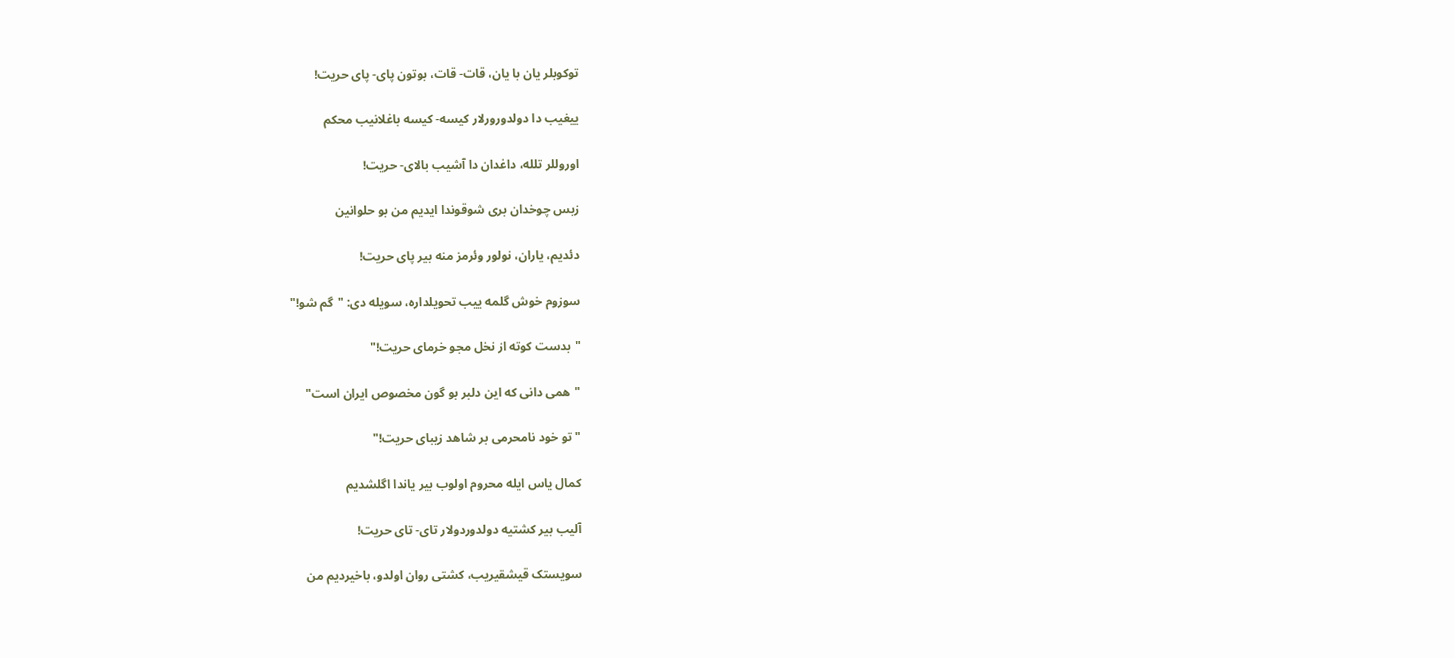توکوبلر یان با یان، قات- قات، بوتون پای- پای حریت!

ییغیب دا دولدورورلار کیسه- کیسه باغلانیب محکم

اوروللر تلله، داغدان دا آشیب بالای- حریت!

زبس چوخدان بری شوقوندا ایدیم من بو حلوانین

دئدیم، یاران، نولور وئرمز منه بیر پای حریت!

سوزوم خوش گلمه ییب تحویلداره، سویله دی: "گم شو!"

"بدست کوته از نخل مجو خرمای حریت!"

"همی دانی که این دلبر بو گون مخصوص ایران است"

"تو خود نامحرمی بر شاهد زیبای حریت!"

کمال یاس ایله محروم اولوب بیر یاندا اگلشدیم

آلیب بیر کشتیه دولدوردولار تای- تای حریت!

سویستک قیشقیریب، کشتی روان اولدو، باخیردیم من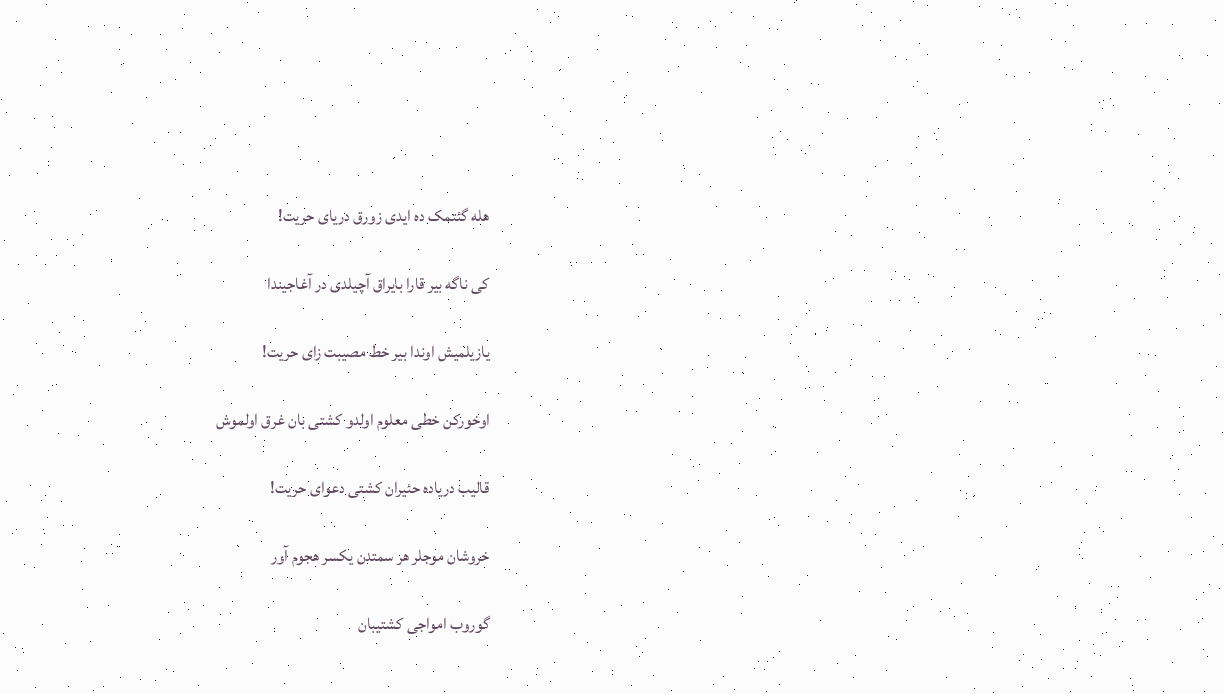هله گئتمک ده ایدی زورق دریای حریت!

کی ناگه بیر قارا بایراق آچیلدی در آغاجیندا

یازیلمیش اوندا بیر خط مصیبت زای حریت!

اوخورکن خطی معلوم اولدو کشتی بان غرق اولموش

قالیب دریاده حئیران کشتی دعوای حریت!

خروشان موجلر هر سمتدن یکسر هجوم آور

گوروب امواجی کشتیبان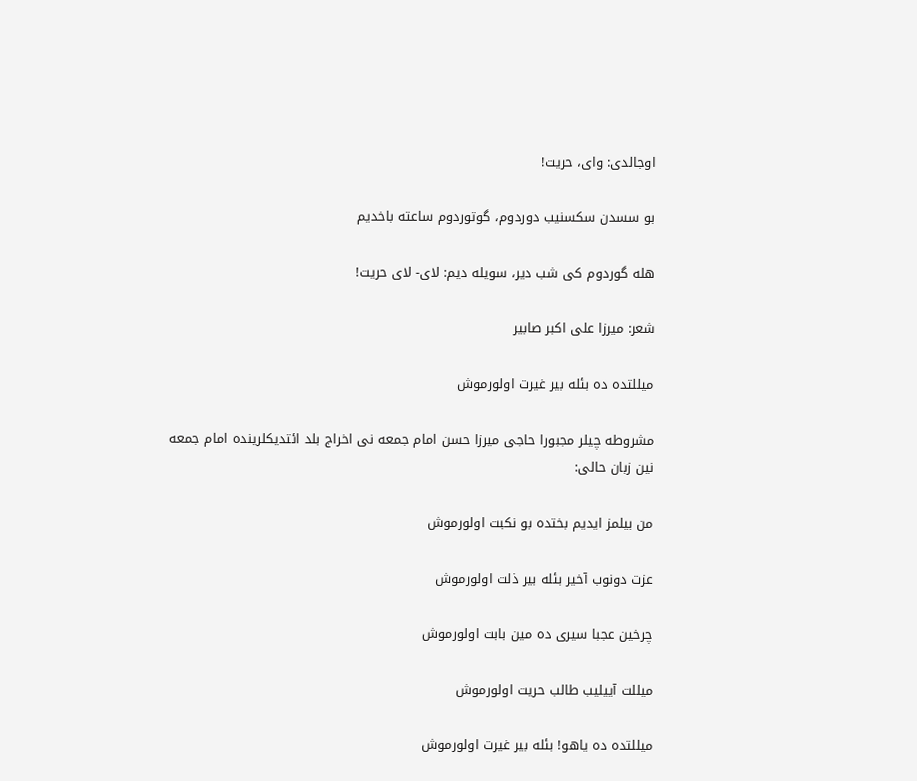اوجالدی: وای، حریت!

بو سسدن سکسنیب دوردوم، گوتوردوم ساعته باخدیم

هله گوردوم کی شب دیر، سویله دیم: لای- لای حریت!

شعر: میرزا علی اکبر صابیر

میللتده ده بئله بیر غیرت اولورموش

مشروطه چیلر مجبورا حاجی میرزا حسن امام جمعه نی اخراج بلد ائتدیکلرینده امام جمعه نین زبان حالی:

من بیلمز ایدیم بختده بو نکبت اولورموش

عزت دونوب آخیر بئله بیر ذلت اولورموش

چرخین عجبا سیری ده مین بابت اولورموش

میللت آییلیب طالب حریت اولورموش

میللتده ده یاهو! بئله بیر غیرت اولورموش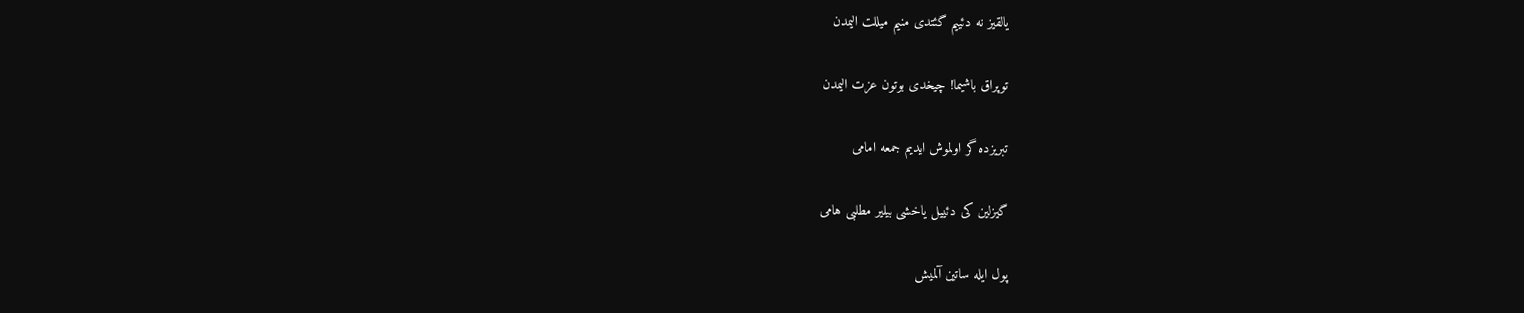یالقیز نه دئییم گئتدی منیم میللت الیمدن

توپراق باشیما! چیخدی بوتون عزت الیمدن

تبریزده گر اولموش ایدیم جمعه امامی

گیزلین کی دئییل یاخشی بیلیر مطلبی هامی

پول ایله ساتین آلمیش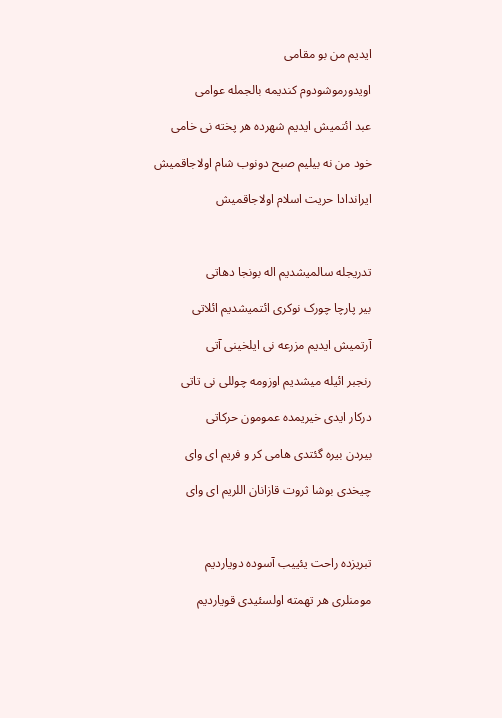ایدیم من بو مقامی

اویدورموشودوم کندیمه بالجمله عوامی

عبد ائتمیش ایدیم شهرده هر پخته نی خامی

خود من نه بیلیم صبح دونوب شام اولاجاقمیش

ایراندادا حریت اسلام اولاجاقمیش



تدریجله سالمیشدیم اله بونجا دهاتی

بیر پارچا چورک نوکری ائتمیشدیم ائلاتی

آرتمیش ایدیم مزرعه نی ایلخینی آتی

رنجبر ائیله میشدیم اوزومه چوللی نی تاتی

درکار ایدی خیریمده عمومون حرکاتی

بیردن بیره گئتدی هامی کر و فریم ای وای

چیخدی بوشا ثروت قازانان اللریم ای وای



تبریزده راحت یئییب آسوده دویاردیم

مومنلری هر تهمته اولسئیدی قویاردیم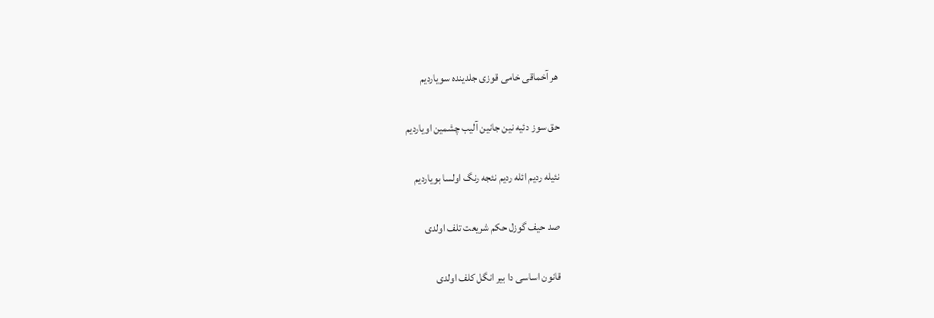هر آخماقی خامی قوزی جلدینده سویاردیم

حق سوز دئیه نین جانین آلیب چشمین اویاردیم

نئیله ردیم ائله ردیم نئجه رنگ اولسا بویاردیم

صد حیف گوزل حکم شریعت تلف اولدی

قانون اساسی دا بیر انگل کلف اولدی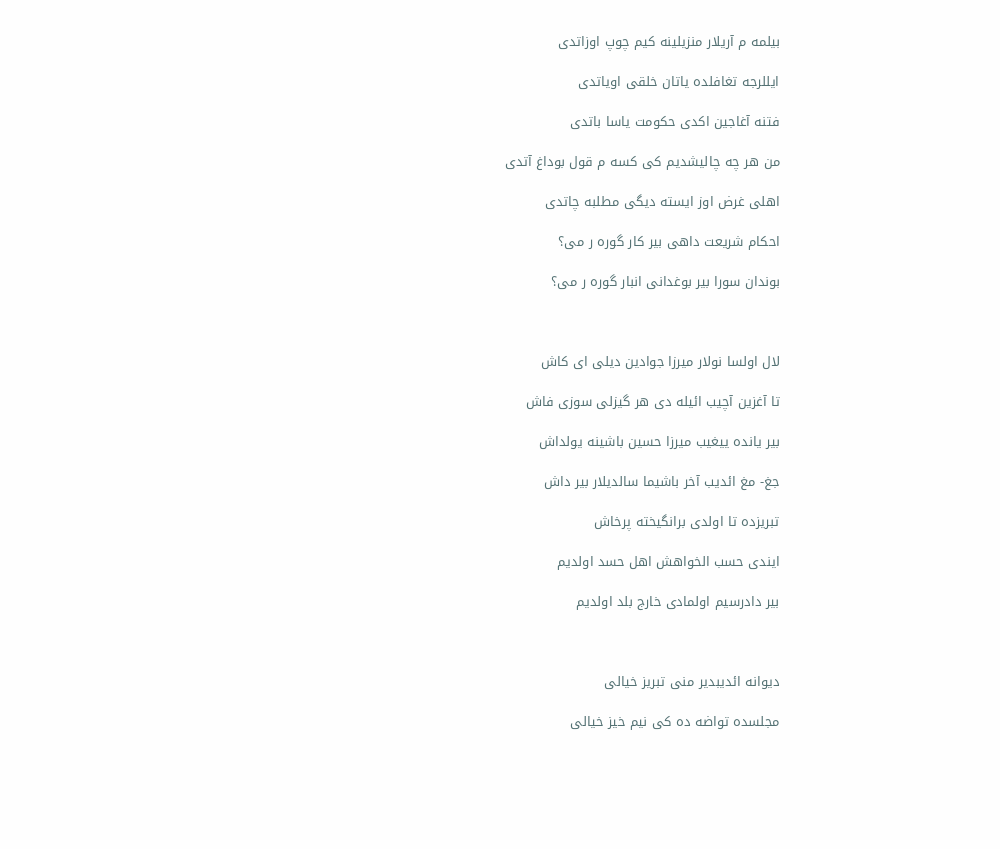بیلمه م آریلار منزیلینه کیم چوپ اوزاتدی

ایللرجه تغافلده یاتان خلقی اویاتدی

فتنه آغاجین اکدی حکومت یاسا باتدی

من هر چه چالیشدیم کی کسه م قول بوداغ آتدی

اهلی غرض اوز ایسته دیگی مطلبه چاتدی

احکام شریعت داهی بیر کار گوره ر می؟

بوندان سورا بیر بوغدانی انبار گوره ر می؟



لال اولسا نولار میرزا جوادین دیلی ای کاش

تا آغزین آچیب ائیله دی هر گیزلی سوزی فاش

بیر یانده ییغیب میرزا حسین باشینه یولداش

جغ- مغ ائدیب آخر باشیما سالدیلار بیر داش

تبریزده تا اولدی برانگیخته پرخاش

ایندی حسب الخواهش اهل حسد اولدیم

بیر دادرسیم اولمادی خارج بلد اولدیم



دیوانه ائدیبدیر منی تبریز خیالی

مجلسده تواضه ده کی نیم خیز خیالی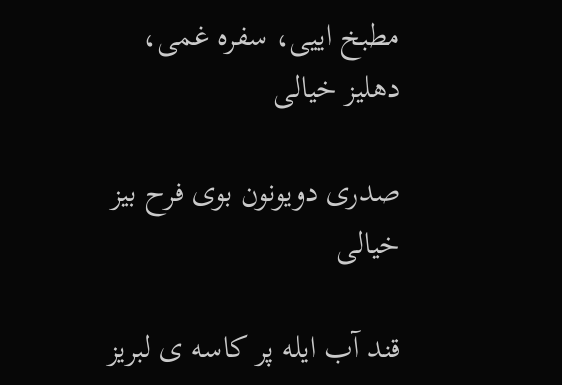مطبخ اییی، سفره غمی، دهلیز خیالی

صدری دویونون بوی فرح بیز خیالی

قند آب ایله پر کاسه ی لبریز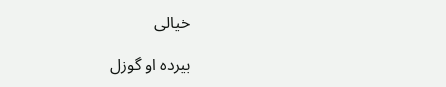خیالی

بیرده او گوزل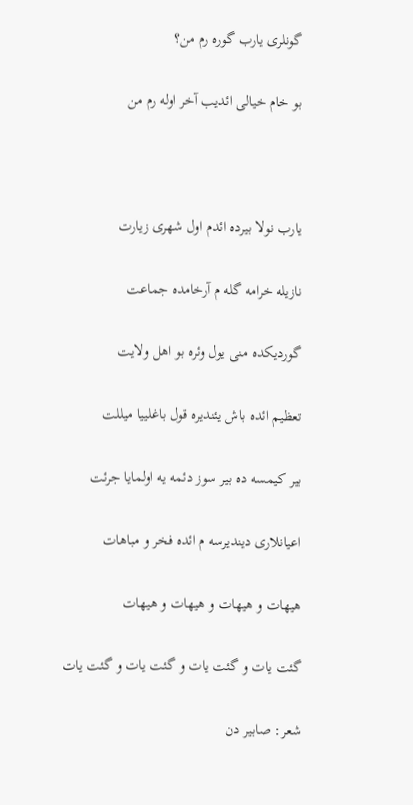گونلری یارب گوره رم من؟

بو خام خیالی ائدیب آخر اوله رم من



یارب نولا بیرده ائدم اول شهری زیارت

نازیله خرامه گله م آرخامده جماعت

گوردیکده منی یول وئره بو اهل ولایت

تعظیم ائده باش یئندیره قول باغلییا میللت

بیر کیمسه ده بیر سوز دئمه یه اولمایا جرئت

اعیانلاری دیندیرسه م ائده فخر و مباهات

هیهات و هیهات و هیهات و هیهات

گئت یات و گئت یات و گئت یات و گئت یات

شعر: صابیر دن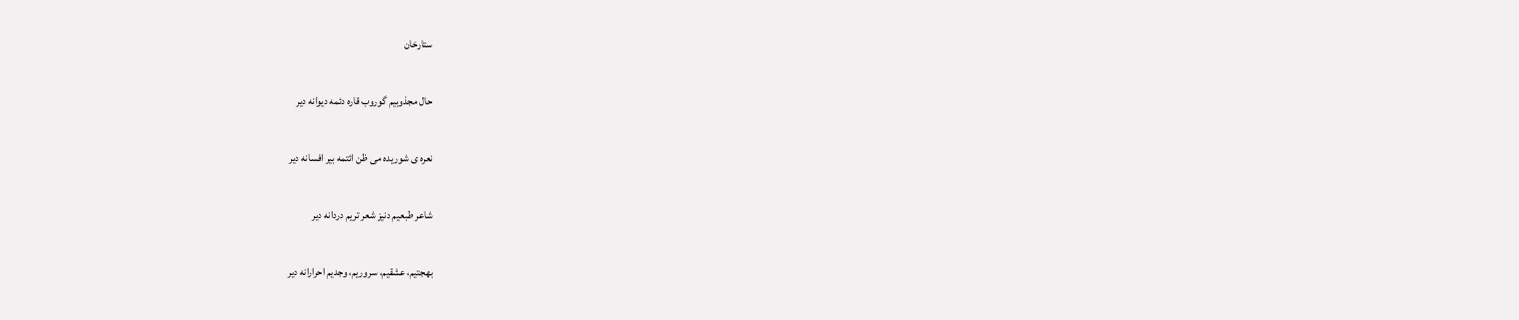ستارخان

حال مجذوبیم گوروب قاره دئمه دیوانه دیر

نعره ی شوریده می ظن ائتمه بیر افسانه دیر

شاعر طبعیم دنیز شعر تریم دردانه دیر

بهجتیم، عشقیم، سروریم، وجدیم احرارانه دیر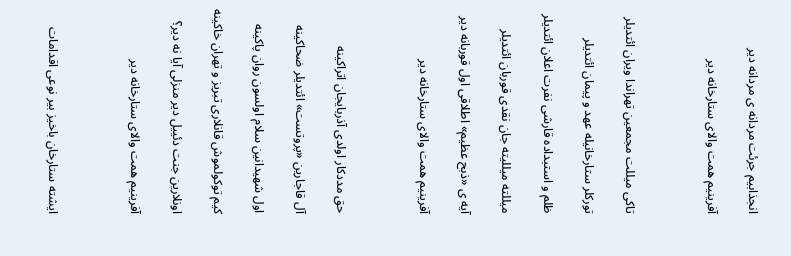انجذابیم جرئت مردانه ی مردانه دیر

آفرینیم همت والای ستارخانه دیر



تاکی میللت مجمعین تهراندا ویران ائتدیلر

تورکلر ستارخانیله عهد و پیمان ائتدیلر

ظلم و استبداده قارشی نفرت اعلان ائتدیلر

میللته میللیته جان نقدی قوربان ائتدیلر

آیه ی «ذبح عظیم» اطلاقی اول قوربانه دیر

آفرینیم همت والای ستارخانه دیر



حق مددکار اولدی آذربایجان اتراکینه

آل قاجارین «پروتست» ائتدیلر ضحاکینه

اول شهیدانین سلام اولسون روان پاکینه

کیم توکولموش قانلاری تبریز و تهران خاکینه

اونلارین جنت دئییل دیر منزلی آیا نه دیر؟

آفرینیم همت والای ستارخانه دیر



ایشته ستارخان باخیز بیر نوعی اقدامات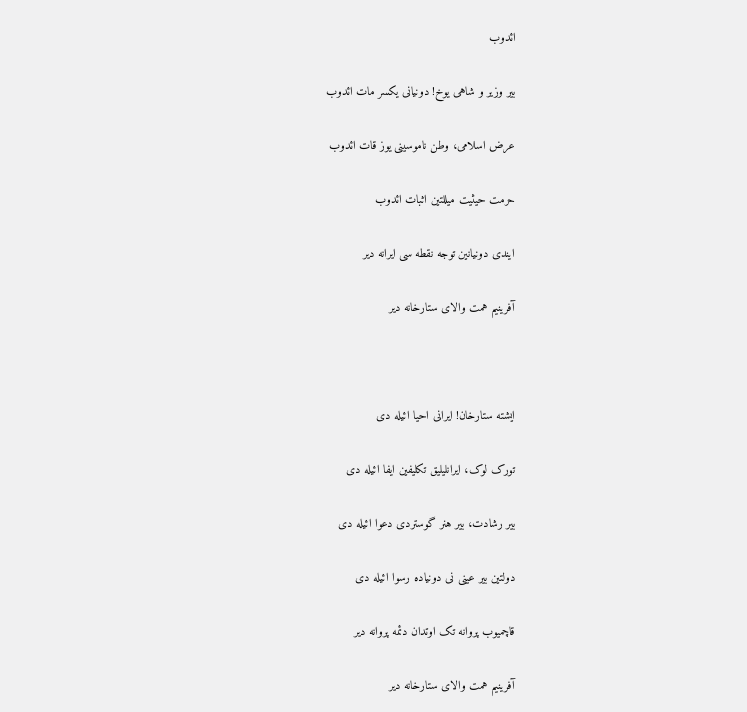ائدوب

بیر وزیر و شاهی یوخ! دونیانی یکسر مات ائدوب

عرض اسلامی، وطن ناموسینی یوز قات ائدوب

حرمت حیثیت میللتین اثبات ائدوب

ایندی دونیانین توجه نقطه سی ایرانه دیر

آفرینیم همت والای ستارخانه دیر



ایشته ستارخان! ایرانی احیا ائیله دی

تورک لوک، ایرانلیلیق تکلیفین ایفا ائیله دی

بیر رشادت، بیر هنر گوستردی دعوا ائیله دی

دولتین بیر عینی نی دونیاده رسوا ائیله دی

قاچمیوب پروانه تک اوتدان دئمه پروانه دیر

آفرینیم همت والای ستارخانه دیر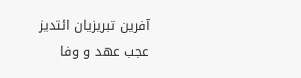آفرین تبریزیان ائتدیز عجب عهد و وفا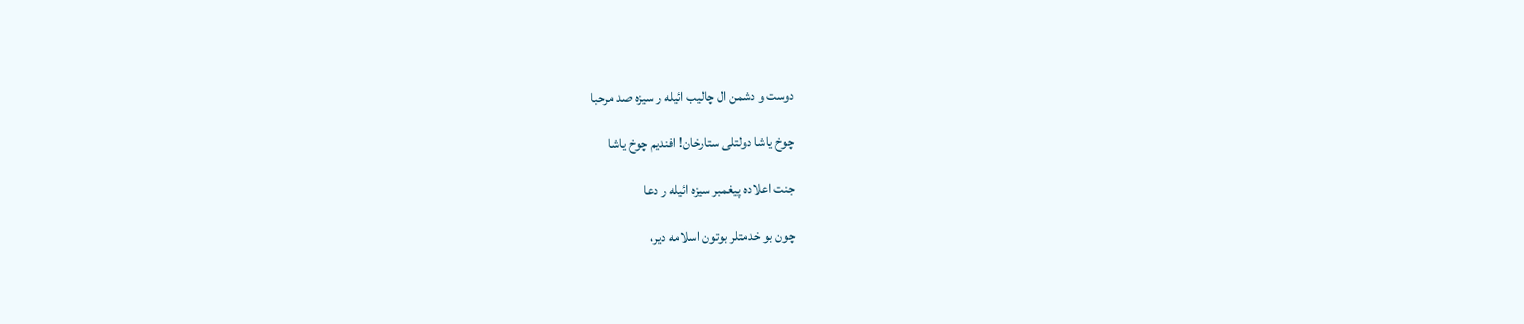دوست و دشمن ال چالیب ائیله ر سیزه صد مرحبا

چوخ یاشا دولتلی ستارخان! افندیم چوخ یاشا

جنت اعلاده پیغمبر سیزه ائیله ر دعا

چون بو خدمتلر بوتون اسلامه دیر،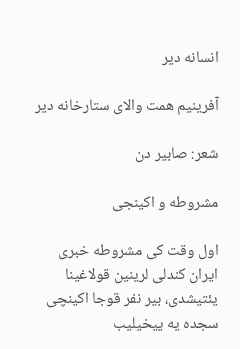انسانه دیر

آفرینیم همت والای ستارخانه دیر

شعر: صابیر دن

مشروطه و اکینجی

اول وقت کی مشروطه خبری ایران کندلی لرینین قولاغینا یئتیشدی، بیر نفر قوجا اکینچی سجده یه ییخیلیب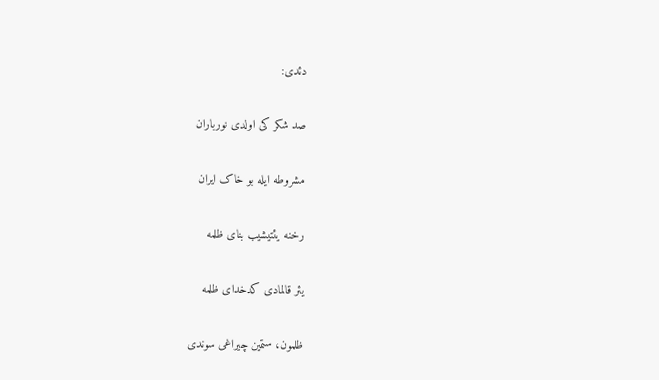دئدی:

صد شکر کی اولدی نورباران

مشروطه ایله بو خاک ایران

رخنه یئتیشیب بنای ظلمه

یئر قالمادی کدخدای ظلمه

ظلمون، ستمین چیراغی سوندی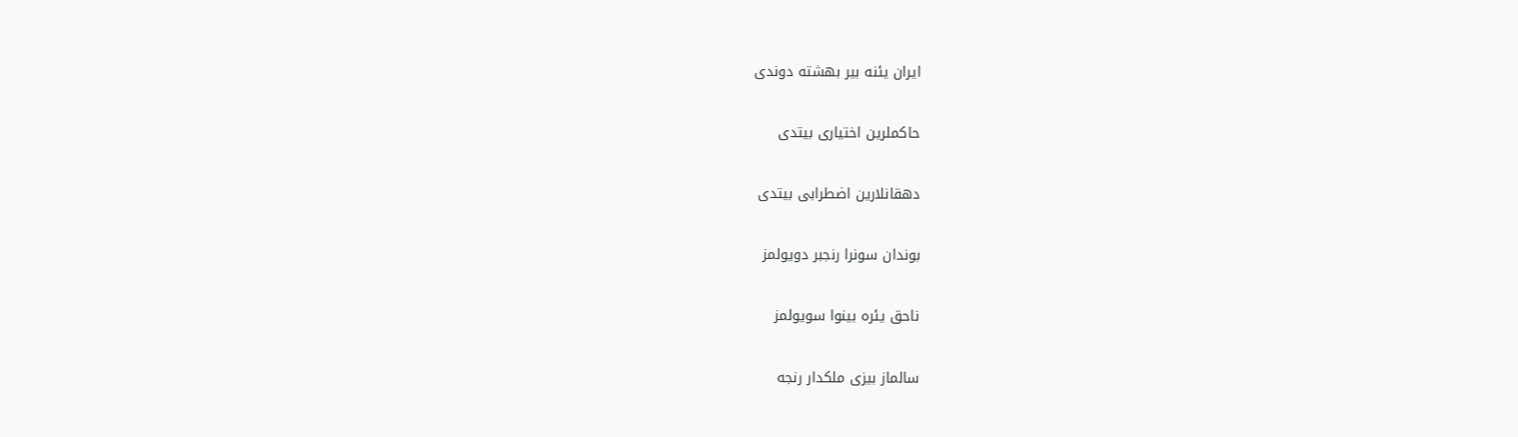ایران یئنه بیر بهشته دوندی

حاکملرین اختیاری بیتدی

دهقانلارین اضطرابی بیتدی

بوندان سونرا رنجبر دویولمز

ناحق یئره بینوا سویولمز

سالماز بیزی ملکدار رنجه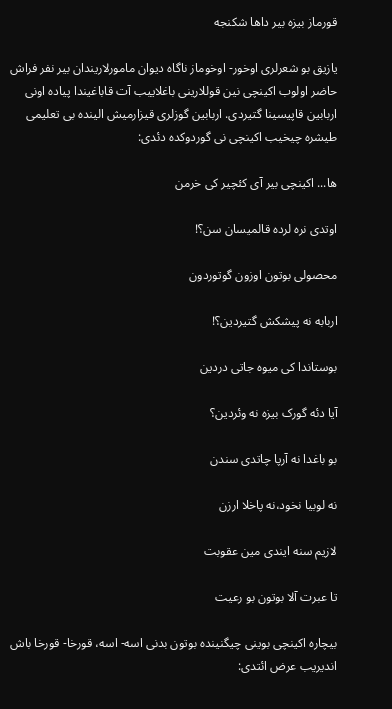قورماز بیزه بیر داها شکنجه

یازیق بو شعرلری اوخور- اوخوماز ناگاه دیوان مامورلاریندان بیر نفر فراش حاضر اولوب اکینچی نین قوللارینی باغلاییب آت قاباغیندا پیاده اونی اربابین قاپیسینا گتیردی. اربابین گوزلری قیزارمیش الینده بی تعلیمی طیشره چیخیب اکینچی نی گوردوکده دئدی:

ها... اکینچی بیر آی کئچیر کی خرمن

اوتدی نره لرده قالمیسان سن؟!

محصولی بوتون اوزون گوتوردون

اربابه نه پیشکش گتیردین؟!

بوستاندا کی میوه جاتی دردین

آیا دئه گورک بیزه نه وئردین؟

بو باغدا نه آرپا چاتدی سندن

نه لوبیا نخود،نه پاخلا ارزن

لازیم سنه ایندی مین عقوبت

تا عبرت آلا بوتون بو رعیت

بیچاره اکینچی بوینی چیگنینده بوتون بدنی اسه- اسه، قورخا- قورخا باش اندیریب عرض ائتدی: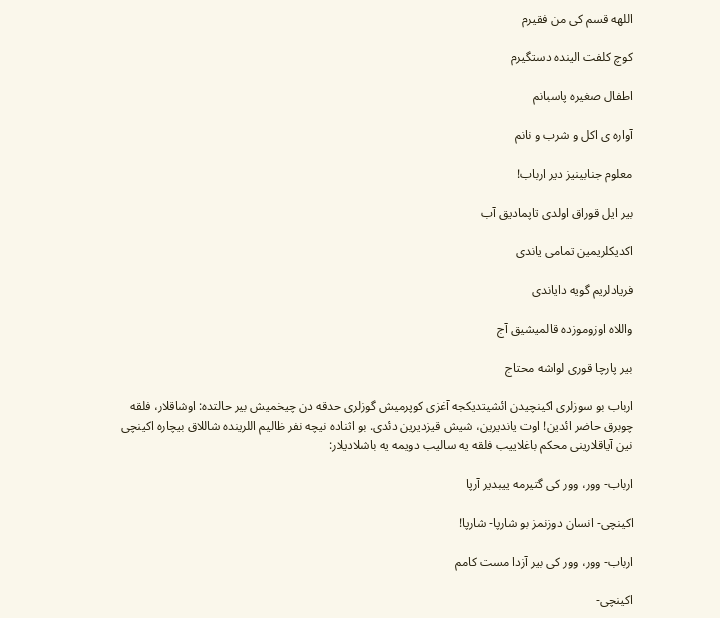اللهه قسم کی من فقیرم

کوچ کلفت الینده دستگیرم

اطفال صغیره پاسبانم

آواره ی اکل و شرب و نانم

معلوم جنابینیز دیر ارباب!

بیر ایل قوراق اولدی تاپمادیق آب

اکدیکلریمین تمامی یاندی

فریادلریم گویه دایاندی

واللاه اوزوموزده قالمیشیق آج

بیر پارچا قوری لواشه محتاج

ارباب بو سوزلری اکینچیدن ائشیتدیکجه آغزی کوپرمیش گوزلری حدقه دن چیخمیش بیر حالتده: اوشاقلار، فلقه چوبرق حاضر ائدین! اوت یاندیرین، شیش قیزدیرین دئدی. بو اثناده نیچه نفر ظالیم اللرینده شاللاق بیچاره اکینچی نین آیاقلارینی محکم باغلاییب فلقه یه سالیب دویمه یه باشلادیلار:

ارباب- وور، وور کی گتیرمه ییبدیر آرپا

اکینچی- انسان دوزنمز بو شارپا- شارپا!

ارباب- وور، وور کی بیر آزدا مست کامم

اکینچی-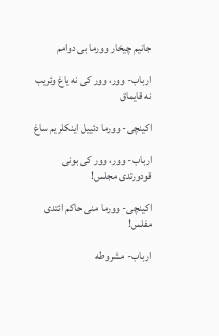جانیم چیخار وورما بی دوامم

ارباب- وور، وور کی نه یاغ وئریب نه قایماق

اکینچی- وورما دئییل اینکلریم ساغ

ارباب- وور، وور کی بونی قودورتدی مجلس!

اکینچی- وورما منی حاکم ائتدی مفلس!

ارباب- مشروطه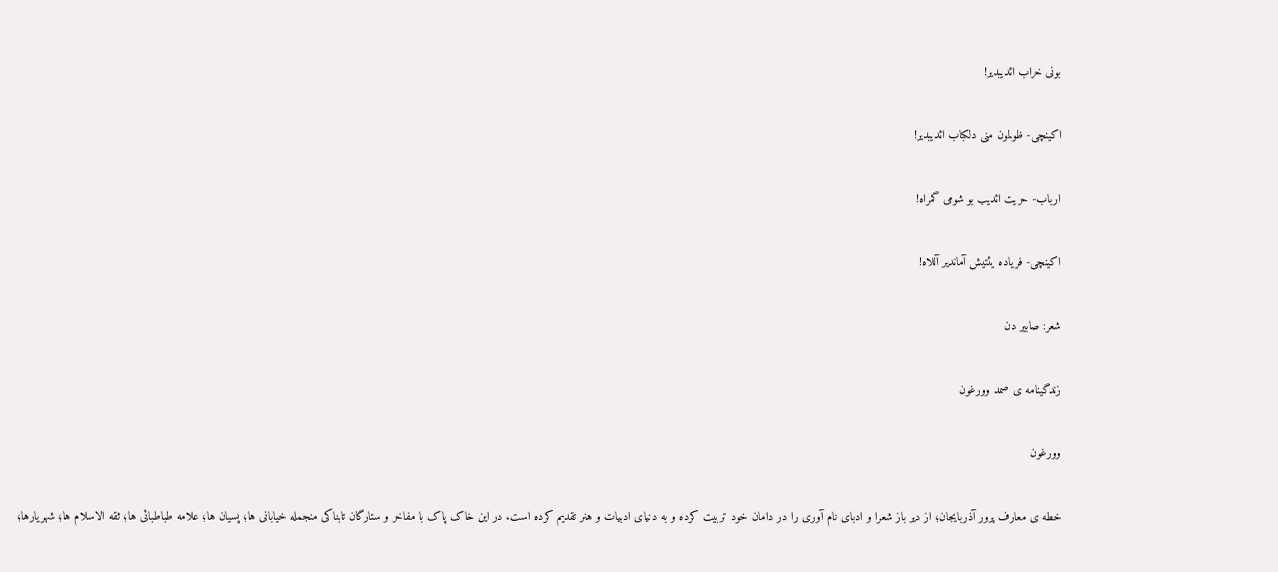بونی خراب ائدیبدیر!

اکینچی- ظولمون منی دلکباب ائدیبدیر!

ارباب- حریت ائدیب بو شومی گمراه!

اکینچی- فریاده یئتیش آماندیر آللاه!

شعر: صابیر دن

زندگینامه ی صمد وورغون

وورغون

خطه ی معارف پرور آذربایجان؛ از دیر باز شعرا و ادبای نام آوری را در دامان خود تربیت کرده و به دنیای ادبیات و هنر تقدیم کرده است. در این خاک پاک با مفاخر و ستارگان تابناکی منجمله خیابانی ها؛ پسیان ها؛ علامه طباطبائی ها؛ ثقه الاسلام ها؛ شهریارها؛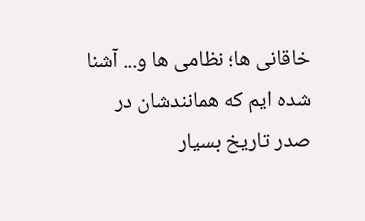خاقانی ها؛ نظامی ها و... آشنا شده ایم که همانندشان در صدر تاریخ بسیار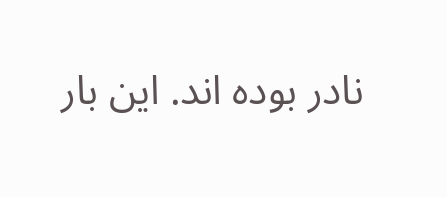نادر بوده اند. این بار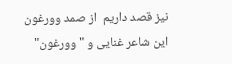نیز قصد داریم  از صمد وورغون این شاعر غنایی و "وورغون"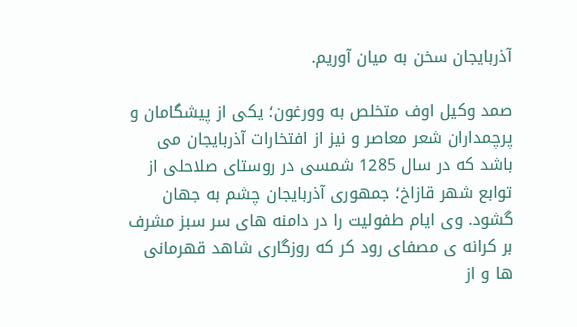آذربایجان سخن به میان آوریم.

صمد وکیل اوف متخلص به وورغون؛ یکی از پیشگامان و پرچمداران شعر معاصر و نیز از افتخارات آذربایجان می باشد که در سال 1285 شمسی در روستای صلاحلی از توابع شهر قازاخ؛ جمهوری آذربایجان چشم به جهان گشود. وی ایام طفولیت را در دامنه های سر سبز مشرف بر کرانه ی مصفای رود کر که روزگاری شاهد قهرمانی ها و از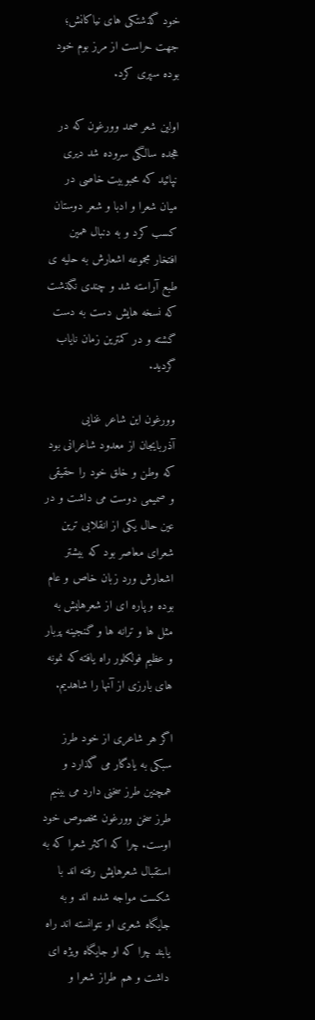خود گذشتکی های نیاکانش؛ جهت حراست از مرز بوم خود بوده سپری کرد.

اولین شعر صمد وورغون که در هجده سالگی سروده شد دیری نپائید که محبوبیت خاصی در میان شعرا و ادبا و شعر دوستان کسب کرد و به دنبال همین افتخار مجموعه اشعارش به حلیه ی طبع آراسته شد و چندی نگذشت که نسخه هایش دست به دست گشته و در کمترین زمان نایاب گردید.

وورغون این شاعر غنایی آذربایجان از معدود شاعرانی بود که وطن و خلق خود را حقیقی و صمیمی دوست می داشت و در عین حال یکی از انقلابی ترین شعرای معاصر بود که بیشتر اشعارش ورد زبان خاص و عام بوده و پاره ای از شعرهایش به مثل ها و ترانه ها و گنجینه پربار و عظیم فولکلور راه یافته که نمونه های بارزی از آنها را شاهدیم.

اگر هر شاعری از خود طرز سبکی به یادگار می گذارد و همچنین طرز سخنی دارد می بینیم طرز سخن وورغون مخصوص خود اوست. چرا که اکثر شعرا که به استقبال شعرهایش رفته اند با شکست مواجه شده اند و به جایگاه شعری او نتوانسته اند راه یابند چرا که او جایگاه ویژه ای داشت و هم طراز شعرا و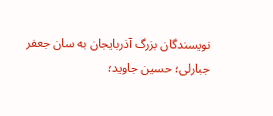نویسندگان بزرگ آذربایجان به سان جعفر جبارلی؛ حسین جاوید؛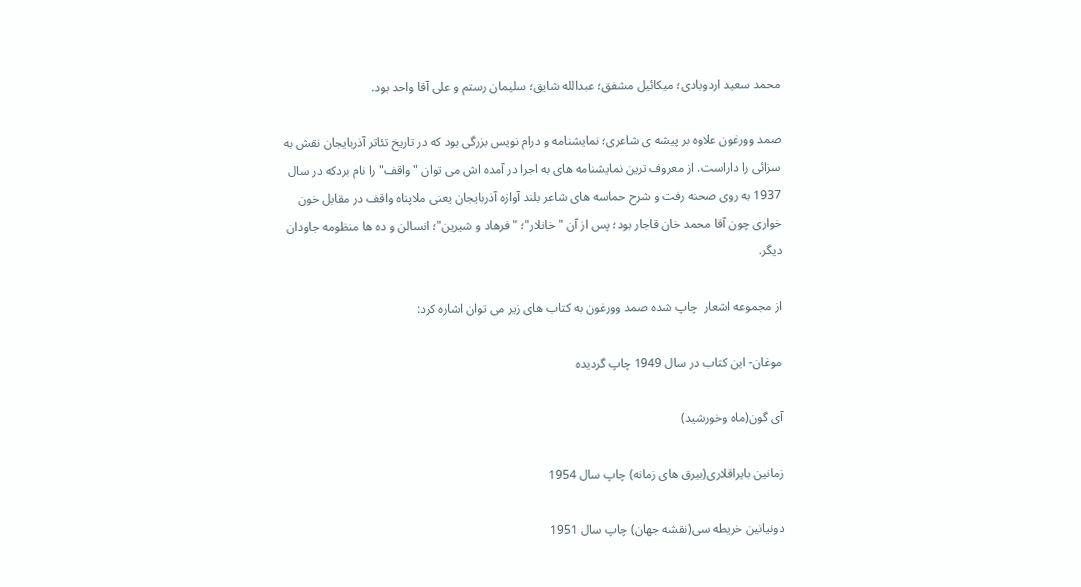محمد سعید اردوبادی؛ میکائیل مشفق؛ عبدالله شایق؛ سلیمان رستم و علی آقا واحد بود.

صمد وورغون علاوه بر پیشه ی شاعری؛ نمایشنامه و درام نویس بزرگی بود که در تاریخ تئاتر آذربایجان نقش به سزائی را داراست. از معروف ترین نمایشنامه های به اجرا در آمده اش می توان "واقف" را نام بردکه در سال 1937 به روی صحنه رفت و شرح حماسه های شاعر بلند آوازه آذربایجان یعنی ملاپناه واقف در مقابل خون خواری چون آقا محمد خان قاجار بود؛ پس از آن "خانلار"؛ "فرهاد و شیرین"؛ انسالن و ده ها منظومه جاودان دیگر.

از مجموعه اشعار  چاپ شده صمد وورغون به کتاب های زیر می توان اشاره کرد:

موغان- این کتاب در سال 1949 چاپ گردیده

آی گون(ماه وخورشید)

زمانین بایراقلاری(بیرق های زمانه) چاپ سال 1954

دونیانین خریطه سی(نقشه جهان) چاپ سال 1951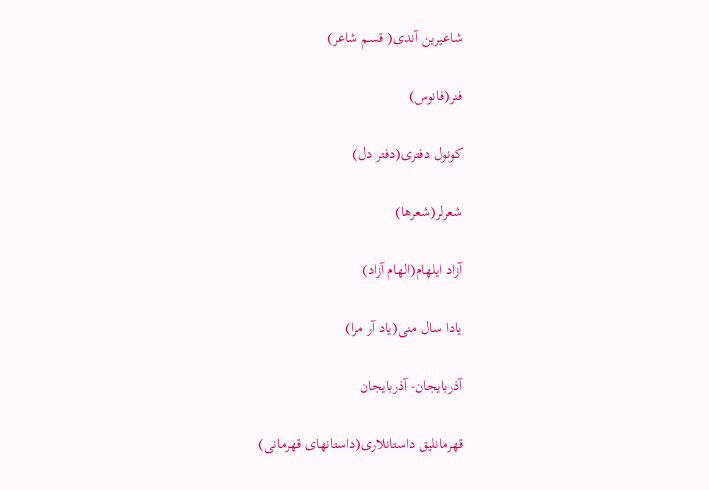شاعیرین آندی( قسم شاعر)

فنر(فانوس)

کونول دفتری(دفتر دل)

شعرلر(شعرها)

آزاد ایلهام(الهام آزاد)

یادا سال منی(یاد آر مرا)

آذربایجان- آذربایجان

قهرمانلیق داستانلاری(داستانهای قهرمانی)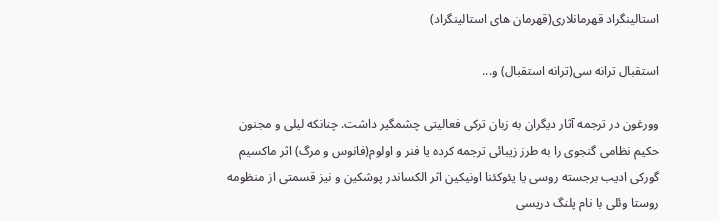استالینگراد قهرمانلاری(قهرمان های استالینگراد)

استقبال ترانه سی(ترانه استقبال) و...

وورغون در ترجمه آثار دیگران به زبان ترکی فعالیتی چشمگیر داشت. چنانکه لیلی و مجنون حکیم نظامی گنجوی را به طرز زیبائی ترجمه کرده یا فنر و اولوم(فانوس و مرگ) اثر ماکسیم گورکی ادیب برجسته روسی یا یئوکئنا اونیکین اثر الکساندر پوشکین و نیز قسمتی از منظومه روستا وئلی با نام پلنگ دریسی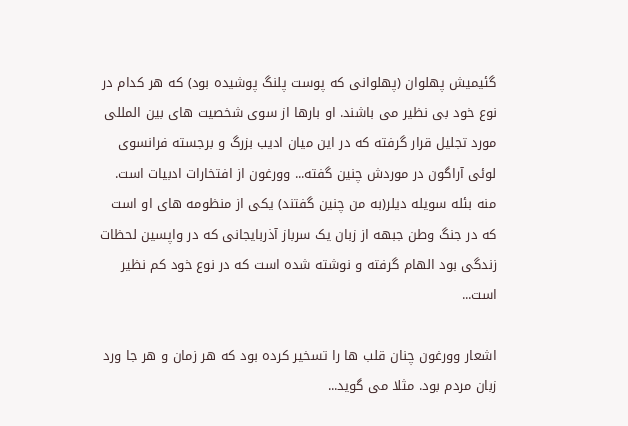گئیمیش پهلوان (پهلوانی که پوست پلنگ پوشیده بود) که هر کدام در نوع خود بی نظیر می باشند. او بارها از سوی شخصیت های بین المللی مورد تجلیل قرار گرفته که در این میان ادیب بزرگ و برجسته فرانسوی لوئی آراگون در موردش چنین گفته... وورغون از افتخارات ادبیات است. منه بئله سویله دیلر(به من چنین گفتند) یکی از منظومه های او است که در جنگ وطن جبهه از زبان یک سرباز آذربایجانی که در واپسین لحظات زندگی بود الهام گرفته و نوشته شده است که در نوع خود کم نظیر است...

اشعار وورغون چنان قلب ها را تسخیر کرده بود که هر زمان و هر جا ورد زبان مردم بود. مثلا می گوید...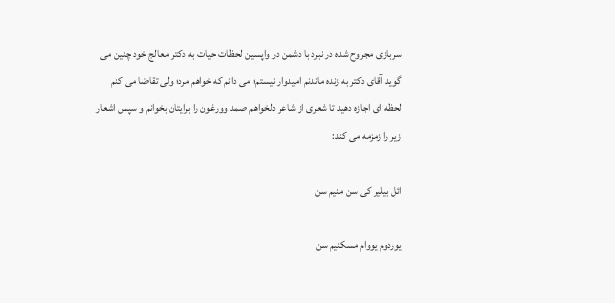سربازی مجروح شده در نبرد با دشمن در واپسین لحظات حیات به دکتر معالج خود چنین می گوید آقای دکتر به زنده ماندنم امیدوار نیستم؛ می دانم که خواهم مرد؛ ولی تقاضا می کنم لحظه ای اجازه دهید تا شعری از شاعر دلخواهم صمد وورغون را برایتان بخوانم و سپس اشعار زیر را زمزمه می کند:

ائل بیلیر کی سن منیم سن

یوردوم یووام مسکنیم سن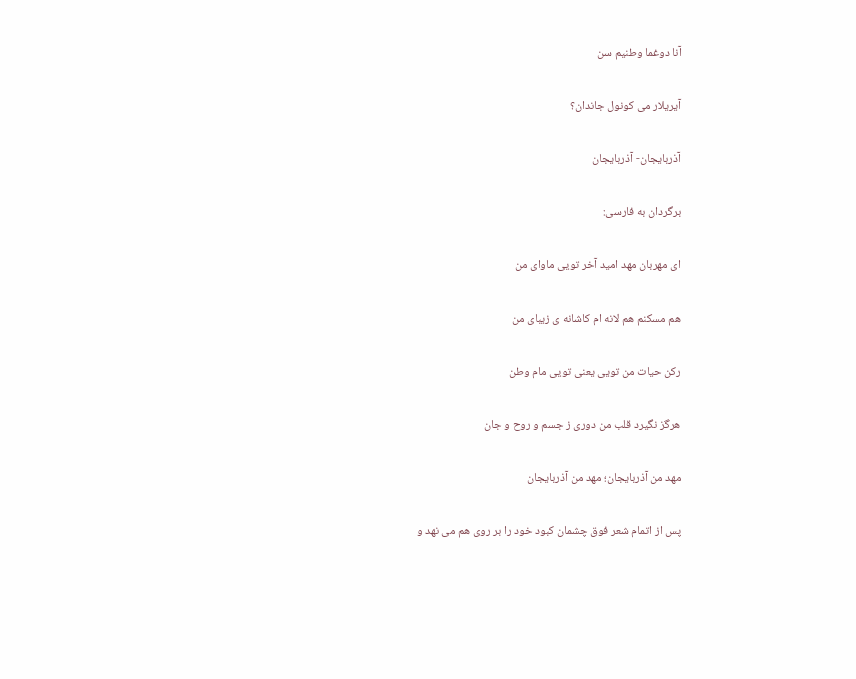آنا دوغما وطنیم سن

آیریلار می کونول جاندان؟

آذربایجان- آذربایجان

برگردان به فارسی:

ای مهربان مهد امید آخر تویی ماوای من

هم مسکنم هم لانه ام کاشانه ی زیبای من

رکن حیات من تویی یعنی تویی مام وطن

هرگز نگیرد قلب من دوری ز جسم و روح و جان

مهد من آذربایجان؛ مهد من آذربایجان

پس از اتمام شعر فوق چشمان کبود خود را بر روی هم می نهد و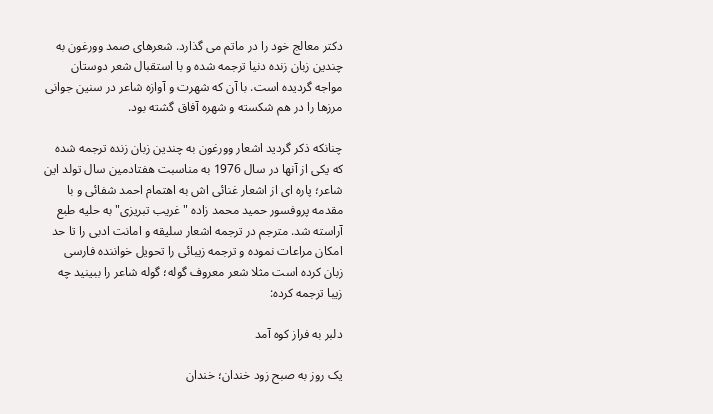دکتر معالج خود را در ماتم می گذارد. شعرهای صمد وورغون به چندین زبان زنده دنیا ترجمه شده و با استقبال شعر دوستان مواجه گردیده است. با آن که شهرت و آوازه شاعر در سنین جوانی مرزها را در هم شکسته و شهره آفاق گشته بود.

چنانکه ذکر گردید اشعار وورغون به چندین زبان زنده ترجمه شده که یکی از آنها در سال 1976 به مناسبت هفتادمین سال تولد این شاعر؛ پاره ای از اشعار غنائی اش به اهتمام احمد شفائی و با مقدمه پروفسور حمید محمد زاده "غریب تبریزی" به حلیه طبع آراسته شد. مترجم در ترجمه اشعار سلیقه و امانت ادبی را تا حد امکان مراعات نموده و ترجمه زیبائی را تحویل خواننده فارسی زبان کرده است مثلا شعر معروف گوله؛ گوله شاعر را ببینید چه زیبا ترجمه کرده:

دلبر به فراز کوه آمد

یک روز به صبح زود خندان؛ خندان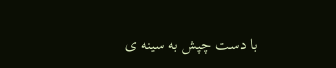با دست چپش به سینه ی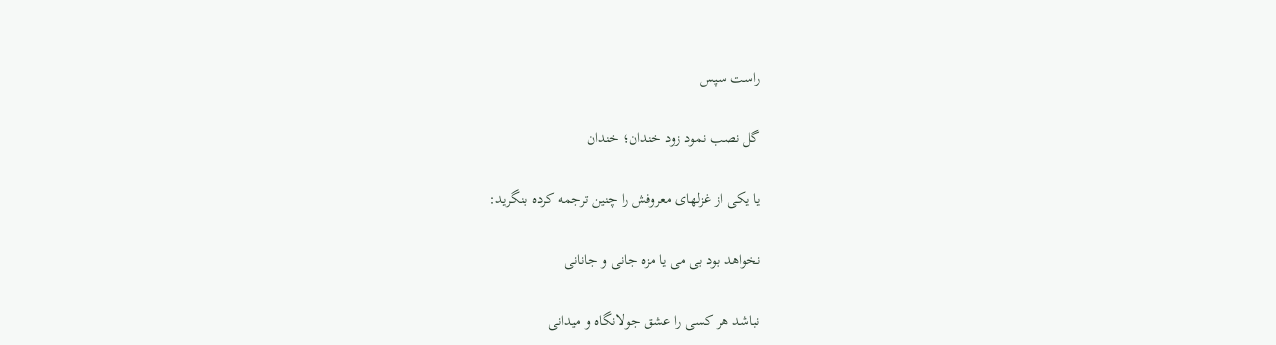راست سپس

گل نصب نمود زود خندان؛ خندان

یا یکی از غزلهای معروفش را چنین ترجمه کرده بنگرید:

نخواهد بود بی می یا مزه جانی و جانانی

نباشد هر کسی را عشق جولانگاه و میدانی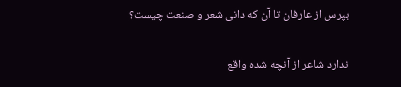بپرس از عارفان تا آن که دانی شعر و صنعت چیست؟

ندارد شاعر از آنچه شده واقع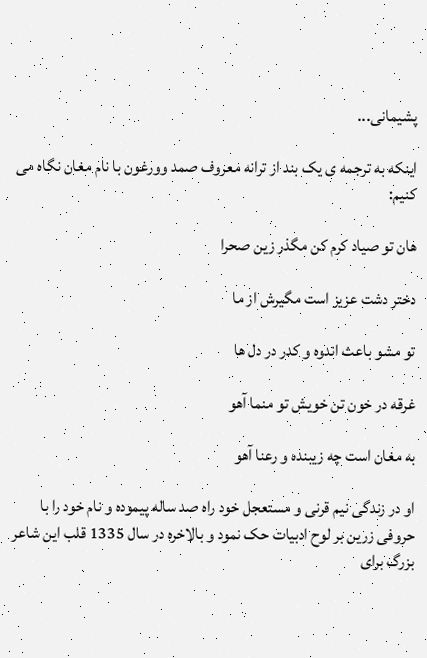پشیمانی...

اینکه به ترجمه ی یک بند از ترانه معروف صمد وورغون با نام مغان نگاه می کنیم:

هان تو صیاد کرم کن مگذر زین صحرا

دختر دشت عزیز است مگیرش از ما

تو مشو باعث اندوه و کدر در دل ها

غرقه در خون تن خویش تو منما آهو

به مغان است چه زیبنده و رعنا آهو

او در زندگی نیم قرنی و مستعجل خود راه صد ساله پیموده و نام خود را با حروفی زرین بر لوح ادبیات حک نمود و بالاخره در سال 1335 قلب این شاعر بزرگ برای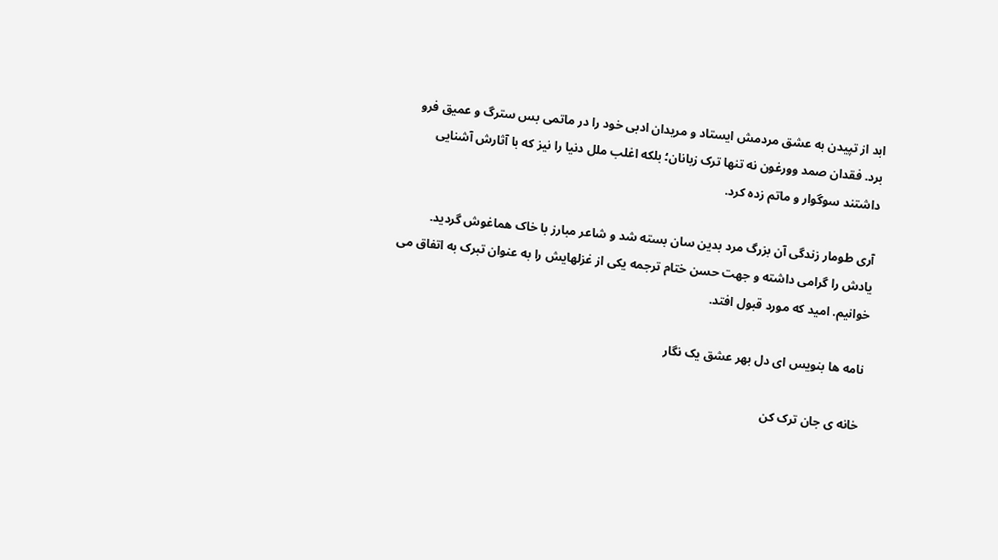ابد از تپیدن به عشق مردمش ایستاد و مریدان ادبی خود را در ماتمی بس سترگ و عمیق فرو برد. فقدان صمد وورغون نه تنها ترک زبانان؛ بلکه اغلب ملل دنیا را نیز که با آثارش آشنایی داشتند سوگوار و ماتم زده کرد.

آری طومار زندگی آن بزرگ مرد بدین سان بسته شد و شاعر مبارز با خاک هماغوش گردید. یادش را گرامی داشته و جهت حسن ختام ترجمه یکی از غزلهایش را به عنوان تبرک به اتفاق می خوانیم. امید که مورد قبول افتد.

نامه ها بنویس ای دل بهر عشق یک نگار

خانه ی جان ترک کن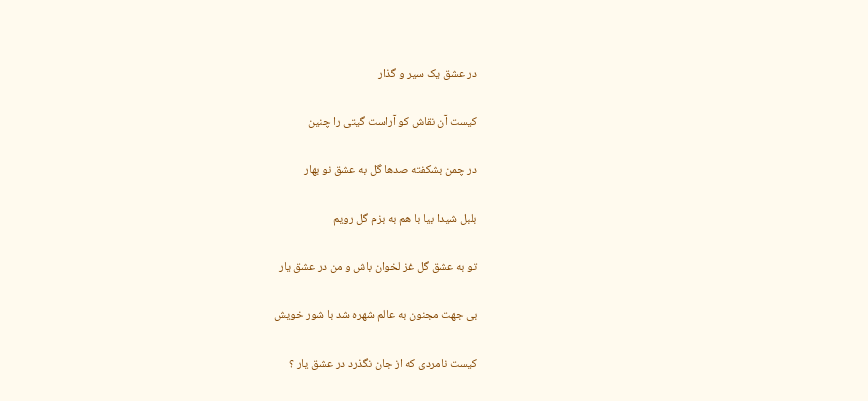در عشق یک سیر و گذار

کیست آن نقاش کو آراست گیتی را چنین

در چمن بشکفته صدها گل به عشق نو بهار

بلبل شیدا بیا با هم به بزم گل رویم

تو به عشق گل غز لخوان باش و من در عشق یار

بی جهت مجنون به عالم شهره شد با شور خویش

کیست نامردی که از جان نگذرد در عشق یار ؟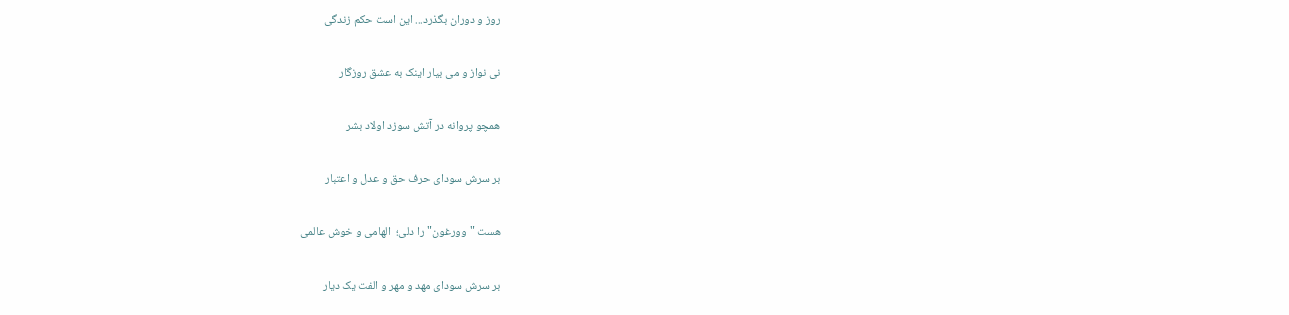روز و دوران بگذرد... این است حکم زندگی

نی نواز و می بیار اینک به عشق روزگار

همچو پروانه در آتش سوزد اولاد بشر

بر سرش سودای حرف حق و عدل و اعتبار

هست "وورغون" را دلی؛  الهامی و خوش عالمی

بر سرش سودای مهد و مهر و الفت یک دیار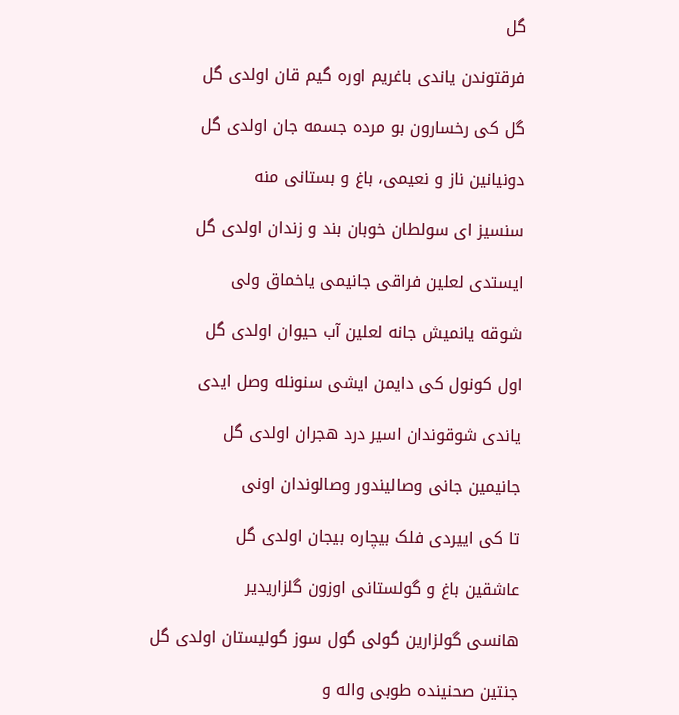گل

فرقتوندن یاندی باغریم اوره گیم قان اولدی گل

گل کی رخسارون بو مرده جسمه جان اولدی گل

دونیانین ناز و نعیمی، باغ و بستانی منه

سنسیز ای سولطان خوبان بند و زندان اولدی گل

ایستدی لعلین فراقی جانیمی یاخماق ولی

شوقه یانمیش جانه لعلین آب حیوان اولدی گل

اول کونول کی دایمن ایشی سنونله وصل ایدی

یاندی شوقوندان اسیر درد هجران اولدی گل

جانیمین جانی وصالیندور وصالوندان اونی

تا کی اییردی فلک بیچاره بیجان اولدی گل

عاشقین باغ و گولستانی اوزون گلزاریدیر

هانسی گولزارین گولی گول سوز گولیستان اولدی گل

جنتین صحنینده طوبی واله و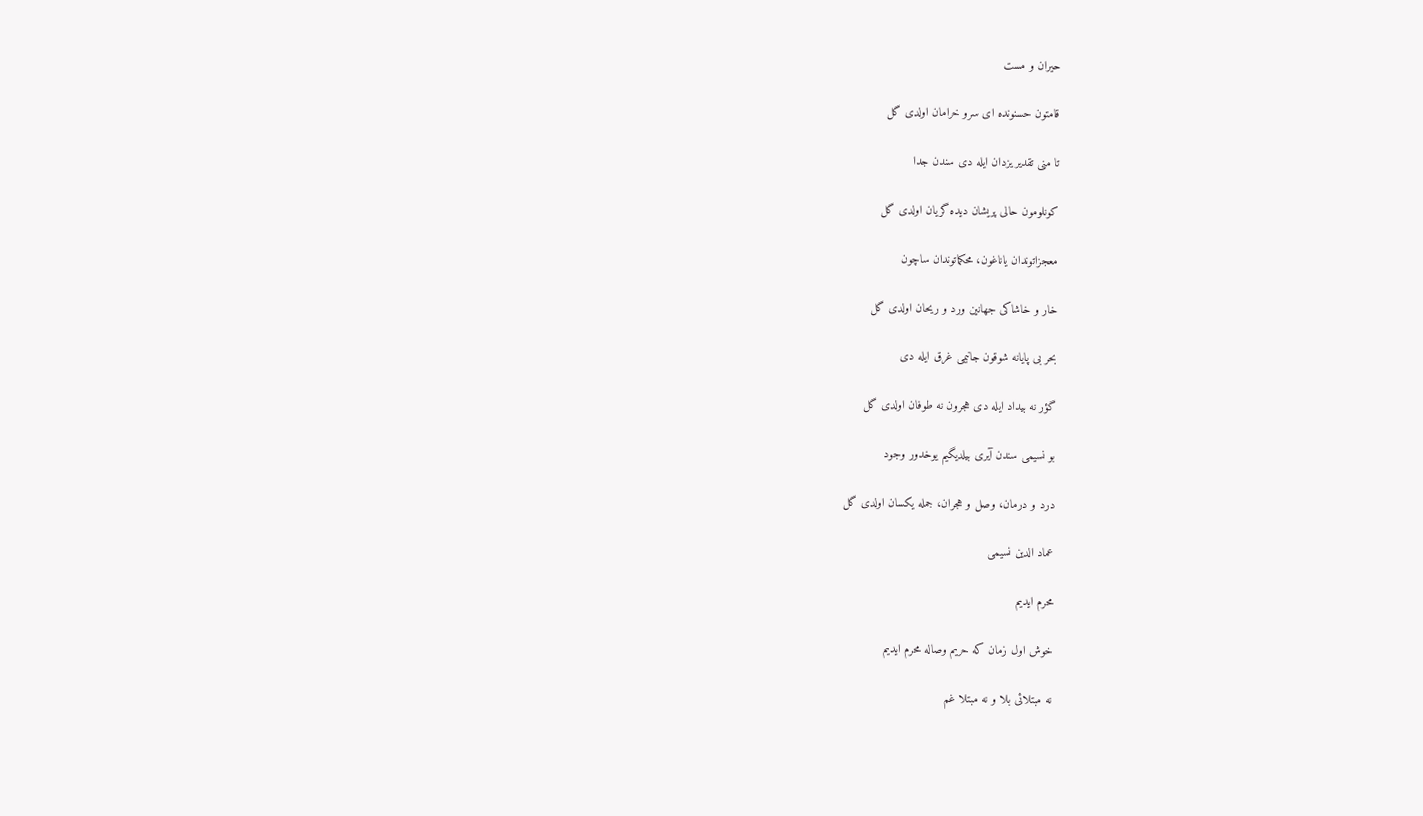حیران و مست

قامتون حسنونده ای سرو خرامان اولدی گل

تا منی تقدیر یزدان ایله دی سندن جدا

کونلومون حالی پریشان دیده گریان اولدی گل

معجزاتوندان یاناغون، محکماتوندان ساچون

خار و خاشاکی جهانین ورد و ریحان اولدی گل

بحر بی پایانه شوقون جانیمی غرق ایله دی

گؤر نه بیداد ایله دی هجرون نه طوفان اولدی گل

بو نسیمی سندن آیری بیلدیگیم یوخدور وجود

درد و درمان، وصل و هجران، جمله یکسان اولدی گل

عماد الدین نسیمی

محرم ایدیم

خوش اول زمان که حریم وصاله محرم ایدیم

نه مبتلائی بلا و نه مبتلا غم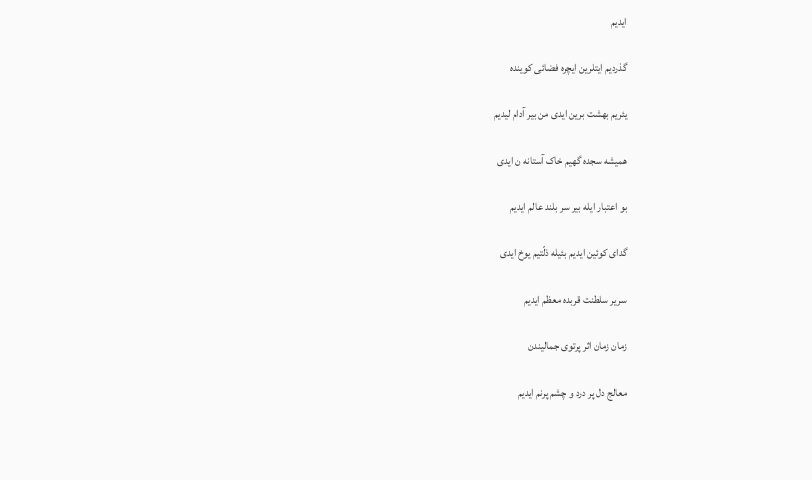ایدیم

گذردیم ایتلرین ایچره فضائی کوینده

یئریم بهشت برین ایدی من بیر آدام لیدیم

همیشه سجده گهیم خاک آستانه ن ایدی

بو اعتبار ایله بیر سر بلند عالم ایدیم

گدای کوئین ایدیم بئیله ذلّتیم یوخ ایدی

سریر سلطنت قربده معظم ایدیم

زمان زمان اثر پرتوی جمالیندن

معالج دل پر درد و چشم پرنم ایدیم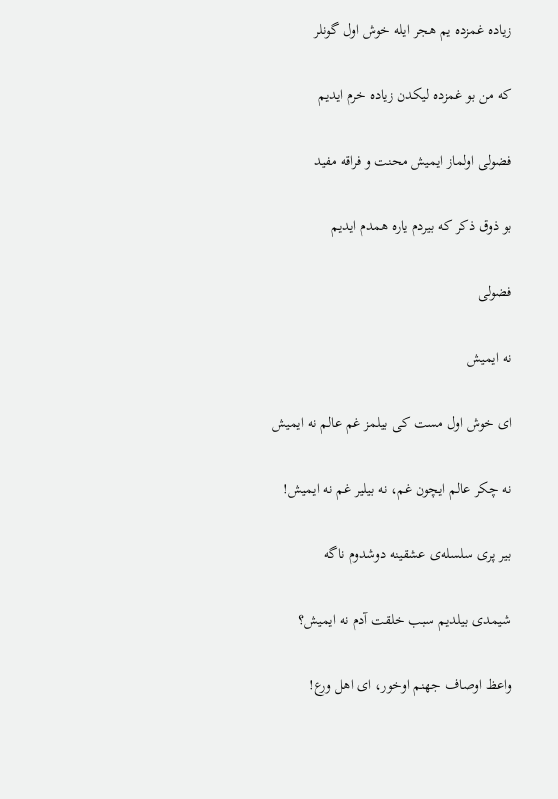زیاده غمزده یم هجر ایله خوش اول گونلر

که من بو غمزده لیکدن زیاده خرم ایدیم

فضولی اولماز ایمیش محنت و فراقه مفید

بو ذوق ذکر که بیردم یاره همدم ایدیم

فضولی

نه ایمیش

ای خوش اول مست کی بیلمز غم عالم نه ایمیش

نه چکر عالم ایچون غم، نه بیلیر غم نه ایمیش!

بیر پری سلسله‌ی عشقینه دوشدوم ناگه

شیمدی بیلدیم سبب خلقت آدم نه ایمیش؟

واعظ اوصاف جهنم اوخور، ای اهل ورع!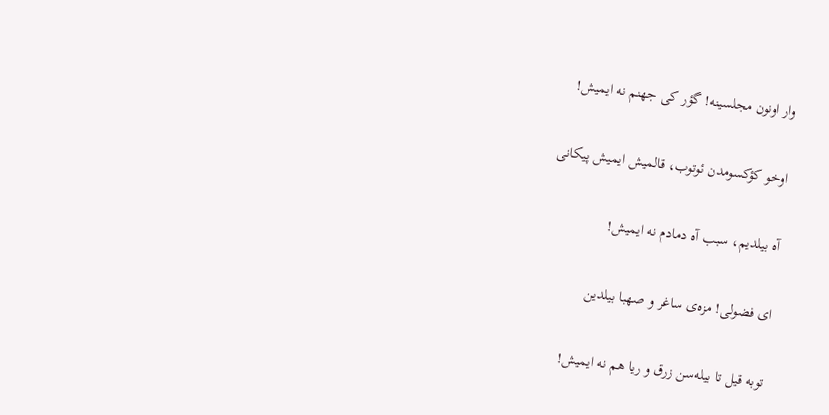وار اونون مجلسینه! گؤر کی جهنم نه ایمیش!

اوخو کؤکسومدن ئوتوب، قالمیش ایمیش پیکانی

آه بیلدیم، سبب آه دمادم نه ایمیش!

ای فضولی! مزه‌ی ساغر و صهبا بیلدین

توبه قیل تا بیله‌سن زرق و ریا هم نه ایمیش!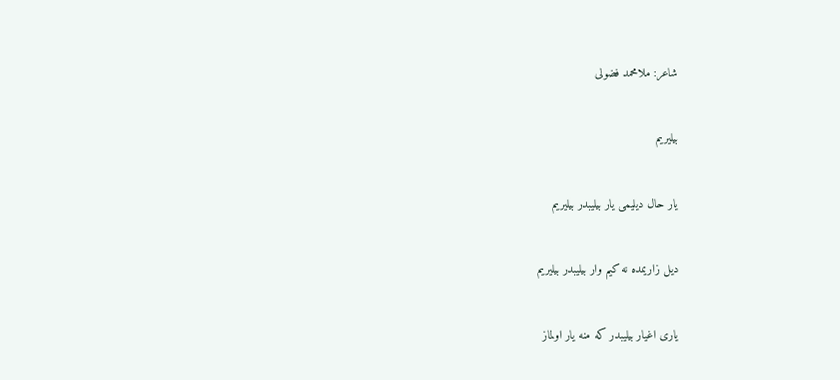شاعر: ملامحمد فضولی

بیلیریم

یار حال دیلیمی یار بیلیبدر بیلیریم

دیل زاریمده نه کیم وار بیلیبدر بیلیریم

یاری اغیار بیلیبدر که منه یار اولماز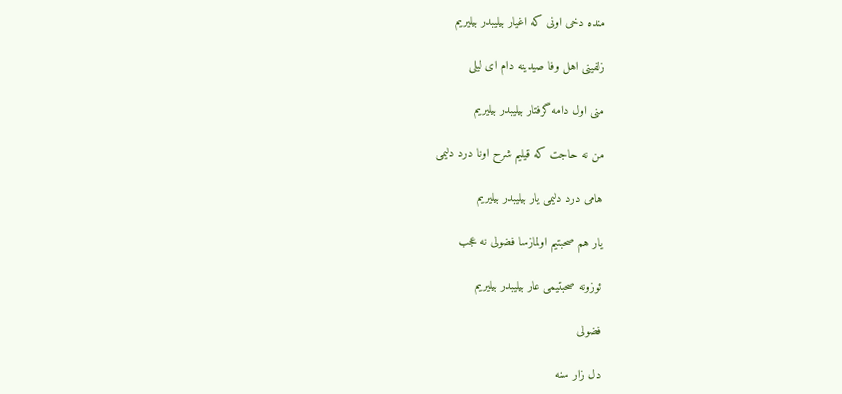منده دخی اونی که اغیار بیلیبدر بیلیریم

زلفینی اهل وفا صیدینه دام ای لیلی

منی اول دامه گرفتار بیلیبدر بیلیریم

من نه حاجت که قیلیم شرح اونا درد دلیمی

هامی درد دلیمی یار بیلیبدر بیلیریم

یار هم صحبتیم اولمازسا فضولی نه عجب

ئوزونه صحبتیمی عار بیلیبدر بیلیریم

فضولی

دل زار سنه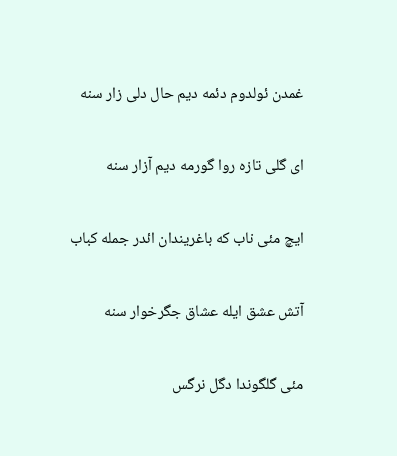غمدن ئولدوم دئمه دیم حال دلی زار سنه

ای گلی تازه روا گورمه دیم آزار سنه

ایچ مئی ناب که باغریندان ائدر جمله کباب

آتش عشق ایله عشاق جگرخوار سنه

مئی گلگوندا دگل نرگس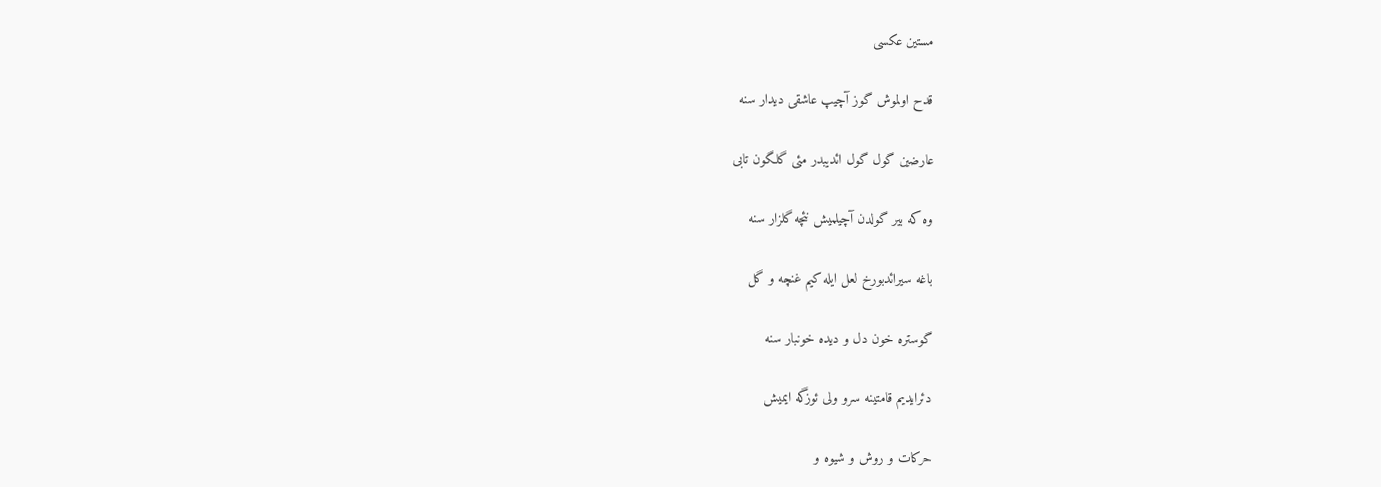مستین عکسی

قدح اولموش گوز آچیپ عاشقی دیدار سنه

عارضین گول گول ائدیبدر مئی گلگون تابی

وه که بیر گولدن آچیلمیش نئچه گلزار سنه

باغه سیرائدبورخ لعل ایله کیم غنچه و گل

گوستره خون دل و دیده خونبار سنه

دئرایدیم قامتینه سرو ولی ئوزگه ایمیش

حرکات و روش و شیوه و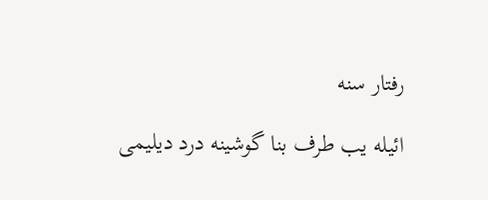رفتار سنه

ائیله یب طرف بنا گوشینه درد دیلیمی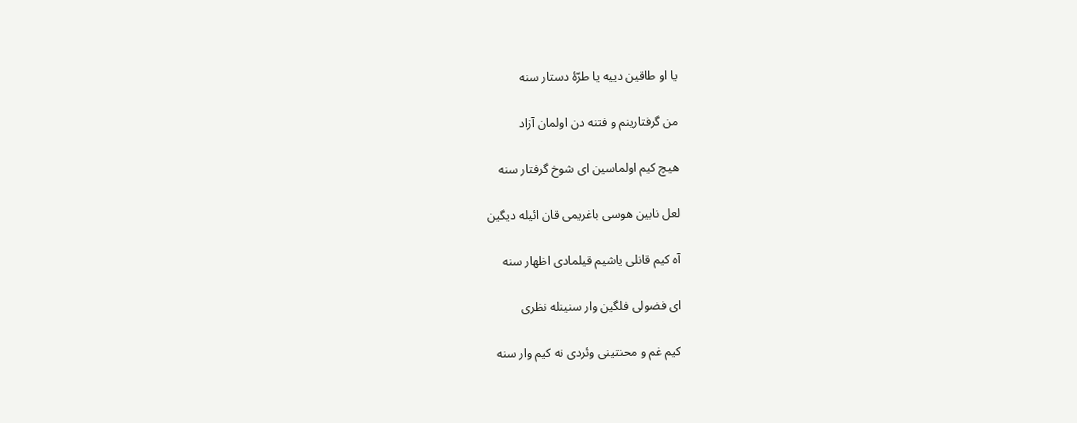یا او طاقین دییه یا طرّۀ دستار سنه

من گرفتارینم و فتنه دن اولمان آزاد

هیچ کیم اولماسین ای شوخ گرفتار سنه

لعل نابین هوسی باغریمی قان ائیله دیگین

آه کیم قانلی یاشیم قیلمادی اظهار سنه

ای فضولی فلگین وار سنینله نظری

کیم غم و محنتینی وئردی نه کیم وار سنه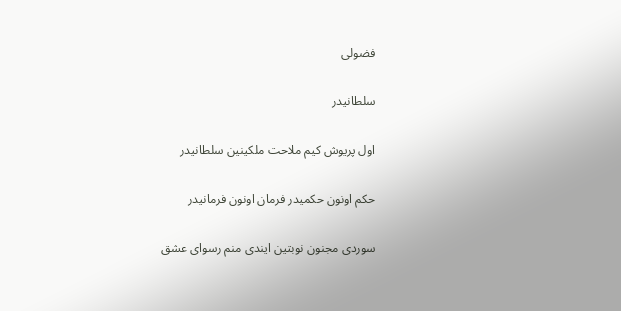فضولی

سلطانیدر

اول پریوش کیم ملاحت ملکینین سلطانیدر

حکم اونون حکمیدر فرمان اونون فرمانیدر

سوردی مجنون نوبتین ایندی منم رسوای عشق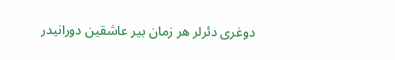دوغری دئرلر هر زمان بیر عاشقین دورانیدر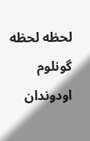لحظه لحظه گونلوم اودوندان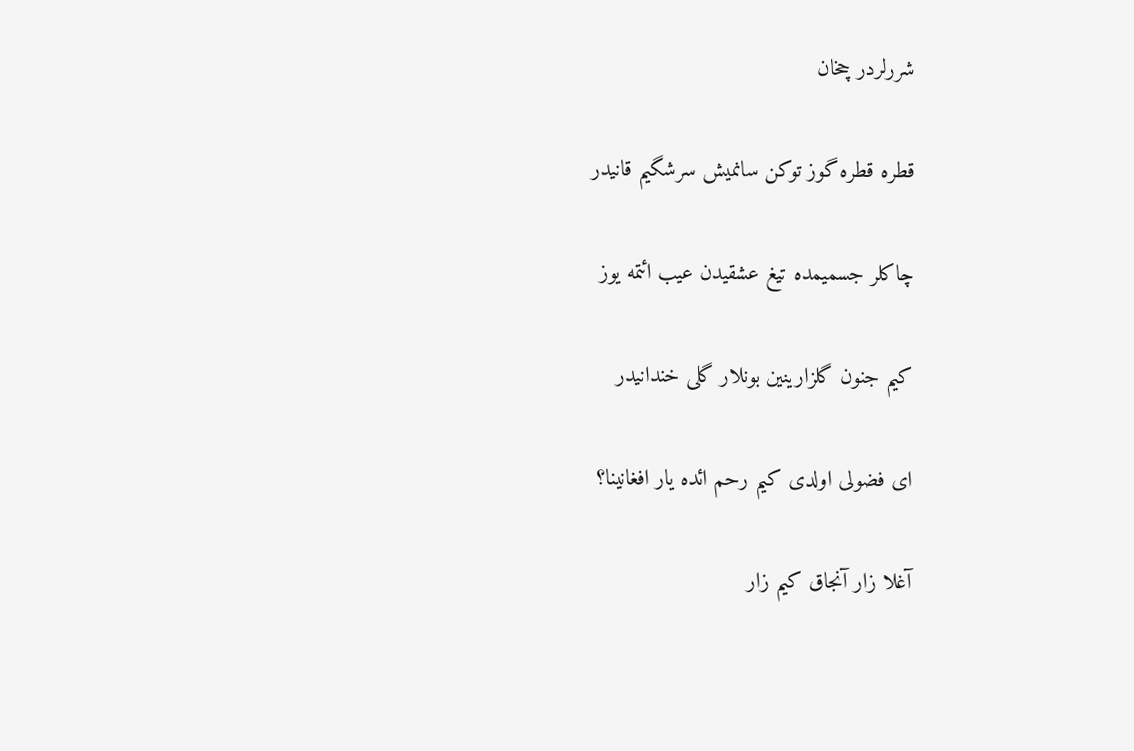شررلردر چخان

قطره قطره گوز توکن سانمیش سرشگیم قانیدر

چاکلر جسمیمده تیغ عشقیدن عیب ائتمه یوز

کیم جنون گلزارینین بونلار گلی خندانیدر

ای فضولی اولدی کیم رحم ائده یار افغانینا؟

آغلا زار آنجاق کیم زار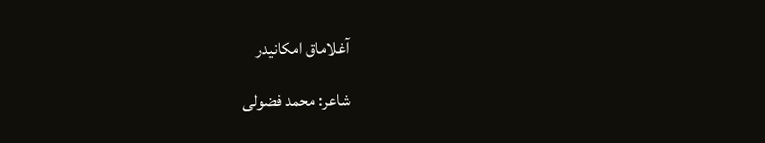آغلاماق امکانیدر

شاعر: محمد فضولی